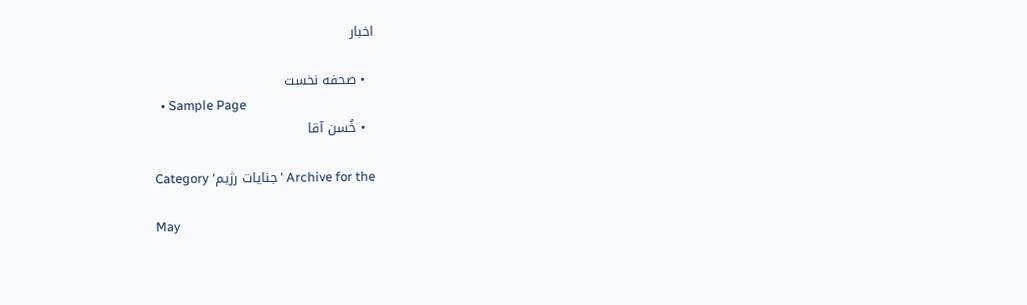اخبار

  • صحفه نخست
  • Sample Page
  • خُسن آقا

Archive for the 'جنایات رژیم' Category

May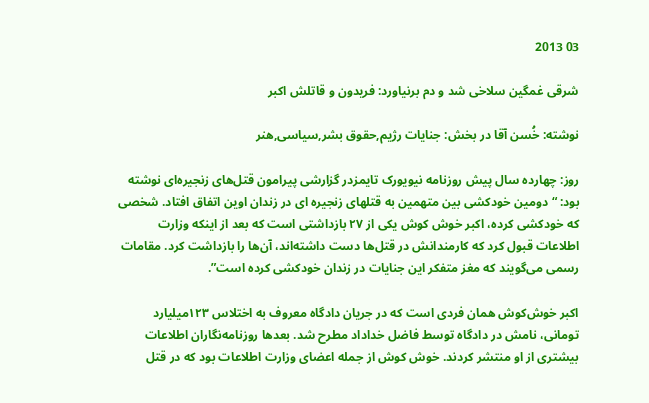03 2013

شرقی غمگین سلاخی شد و دم برنیاورد: فریدون و قاتلش اکبر

نوشته: خُسن آقا در بخش: جنایات رژیم,حقوق بشر,سیاسی,هنر

روز: چهارده سال پیش روزنامه نیویورک تایمزدر گزارشی پیرامون قتل‌های زنجیره‌ای نوشته بود: “دومین خودکشی بین متهمین به قتلهای زنجیره ای در زندان اوین اتفاق افتاد. شخصی که خودکشی کرده، اکبر خوش کوش یکی از ۲۷ بازداشتی است که بعد از اینکه وزارت اطلاعات قبول کرد که کارمندانش در قتل‌ها دست داشته‌اند، آن‌ها را بازداشت کرد. مقامات رسمی می‌گویند که مغز متفکر این جنایات در زندان خودکشی کرده است”.

اکبر خوش‌کوش‌‌ همان فردی است که در جریان دادگاه معروف به اختلاس ۱۲۳میلیارد تومانی، نامش در دادگاه توسط فاضل خداداد مطرح شد. بعدها روزنامه‌نگاران اطلاعات بیشتری از او منتشر کردند. خوش کوش از جمله اعضای وزارت اطلاعات بود که در قتل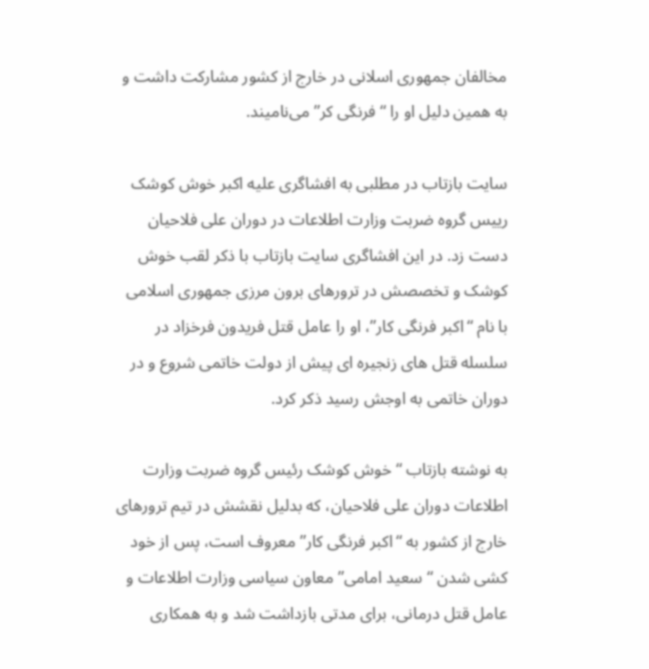مخالفان جمهوری اسلانی در خارج از کشور مشارکت داشت و به همین دلیل او را “فرنگی کر” می‌نامیند.

سایت بازتاب در مطلبی به افشاگری علیه اکبر خوش کوشک رییس گروه ضربت وزارت اطلاعات در دوران علی فلاحیان دست زد. در این افشاگری سایت بازتاب با ذکر لقب خوش کوشک و تخصصش در ترورهای برون مرزی جمهوری اسلامی با نام “اکبر فرنگی کار”، او را عامل قتل فریدون فرخزاد در سلسله قتل های زنجیره ای پیش از دولت خاتمی شروع و در دوران خاتمی به اوجش رسید ذکر کرد.

به نوشته بازتاب “خوش کوشک رئیس گروه ضربت وزارت اطلاعات دوران علی فلاحیان، که بدلیل نقشش در تیم ترورهای خارج از کشور به “اکبر فرنگی کار” معروف است، پس از خود کشی شدن “سعید امامی” معاون سیاسی وزارت اطلاعات و عامل قتل درمانی، برای مدتی بازداشت شد و به همکاری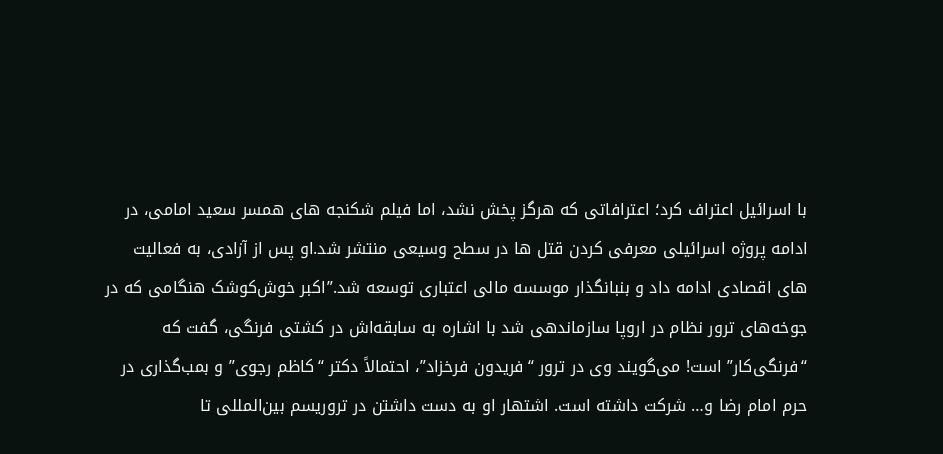با اسرائیل اعتراف کرد؛ اعترافاتی که هرگز پخش نشد، اما فیلم شکنجه های همسر سعید امامی، در ادامه پروژه اسرائیلی معرفی کردن قتل ها در سطح وسیعی منتشر شد.او پس از آزادی، به فعالیت های اقصادی ادامه داد و بنبانگذار موسسه مالی اعتباری توسعه شد.”اکبر خوش‌کوشک هنگامی که در جوخه‌‌های ترور نظام در اروپا سازماندهی شد با اشاره به سابقه‌اش در کشتی فرنگی، گفت که “فرنگی‌کار” است! می‌گویند وی در ترور “فریدون فرخزاد”، احتمالاً دکتر “کاظم رجوی” و بمب‌گذاری در حرم امام رضا و… شرکت داشته‌‌ است. اشتهار او به دست داشتن در تروریسم بین‌المللی تا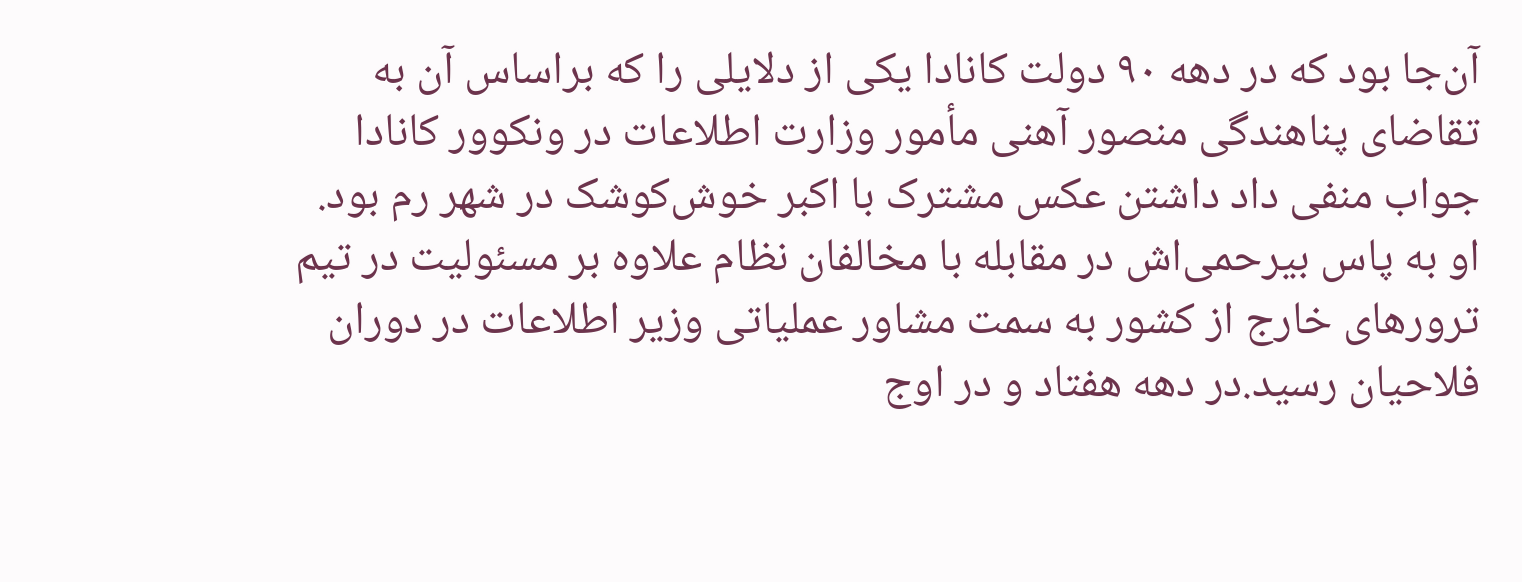آن‌جا بود که در دهه ۹۰ دولت کانادا یکی از دلایلی را که براساس آن به تقاضای پناهندگی منصور آهنی مأمور وزارت اطلاعات در ونکوور کانادا جواب منفی داد داشتن عکس مشترک با اکبر خوش‌کوشک در شهر رم بود. او به پاس بیرحمی‌اش در مقابله با مخالفان نظام علاوه بر مسئولیت در تیم ترورهای خارج از کشور به سمت مشاور عملیاتی وزیر اطلاعات در دوران فلاحیان رسید.در دهه هفتاد و در اوج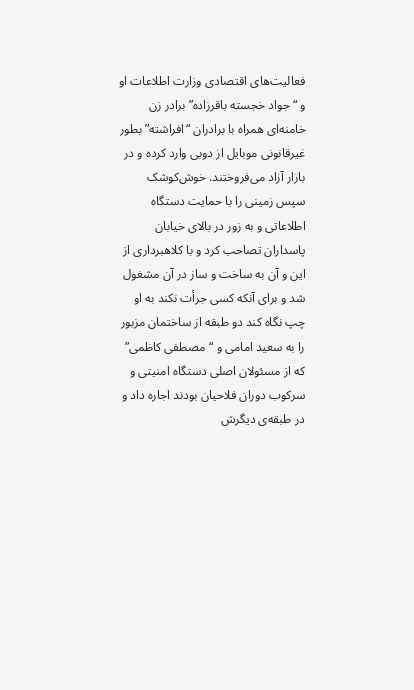فعالیت‌های اقتصادی وزارت اطلاعات او و “جواد خجسته باقرزاده” برادر زن خامنه‌ای همراه با برادران “افراشته” بطور غیرقانونی موبایل از دوبی وارد کرده و در بازار آزاد می‌فروختند. خوش‌کوشک سپس زمینی را با حمایت دستگاه اطلاعاتی و به زور در بالای خیابان پاسداران تصاحب کرد و با کلاهبرداری از این و آن به ساخت و ساز در آن مشغول شد و برای آنکه کسی جرأت نکند به او چپ نگاه کند دو طبقه از ساختمان مزبور را به سعید امامی و “مصطفی‌ کاظمی” که از مسئولان اصلی دستگاه امنیتی و سرکوب دوران فلاحیان بودند اجاره داد و در طبقه‌ی دیگرش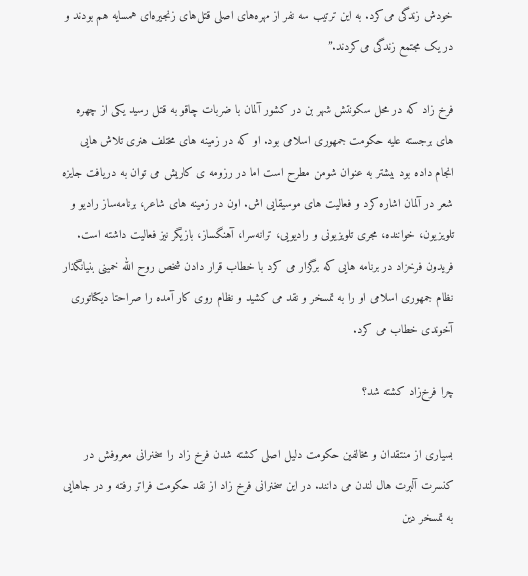خودش زندگی می‌کرد. به این ترتیب سه نفر از مهره‌های اصلی قتل‌های زنجیره‌ای همسایه هم بودند و در یک مجتمع زندگی می‌کردند.”

فرخ زاد که در محل سکونتش شهر بن در کشور آلمان با ضربات چاقو به قتل رسید یکی از چهره های برجسته علیه حکومت جمهوری اسلامی بود. او که در زمینه های مختلف هنری تلاش هایی انجام داده بود بیشتر به عنوان شومن مطرح است اما در رزومه ی کاریش می توان به دریافت جایزه شعر در آلمان اشاره کرد و فعالیت های موسیقایی اش. اون در زمینه های شاعر، برنامه‌ساز رادیو و تلویزیون، خواننده، مجری تلویزیونی و رادیویی، ترانه‌سرا، آهنگساز، بازیگر نیز فعالیت داشته است. فریدون فرخزاد در برنامه هایی که برگزار می کرد با خطاب قرار دادن شخص روح الله خمینی بنیانگذار نظام جمهوری اسلامی او را به تمسخر و نقد می کشید و نظام روی کار آمده را صراحتا دیکتاتوری آخوندی خطاب می کرد.

چرا فرخ‌زاد کشته شد؟

بسیاری از منتقدان و مخالفین حکومت دلیل اصلی کشته شدن فرخ زاد را سخنرانی معروفش در کنسرت آلبرت هال لندن می دانند. در این سخنرانی فرخ زاد از نقد حکومت فراتر رفته و در جاهایی به تمسخر دین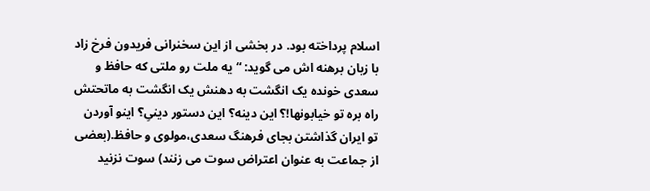اسلام پرداخته بود. در بخشی از این سخنرانی فریدون فرخ زاد با زبان برهنه اش می گوید: “يه ملت رو ملتی که حافظ و سعدی خونده يک انگشت به دهنش يک انگشت به ماتحتش راه بره تو خيابونها!؟ اين دينه؟ اين دستور دينیِ؟ اينو آوردن تو ايران گذاشتن بجای فرهنگ سعدی،مولوی و حافظ.(بعضی از جماعت به عنوان اعتراض سوت می زنند) سوت نزنيد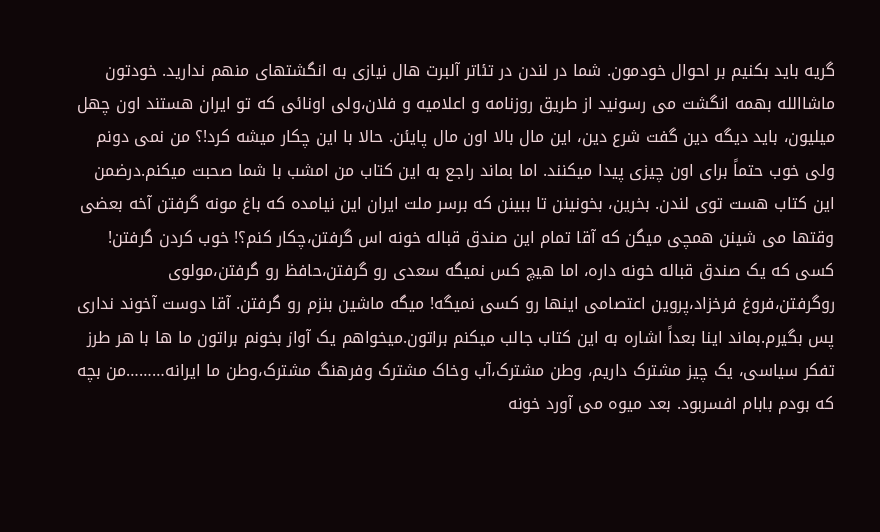گريه بايد بکنيم بر احوال خودمون. شما در لندن در تئاتر آلبرت هال نيازی به انگشتهای منهم نداريد. خودتون ماشاالله بهمه انگشت می رسونيد از طريق روزنامه و اعلاميه و فلان،ولی اونائی که تو ايران هستند اون چهل ميليون، بايد ديگه دين گفت شرع دين، اين مال بالا اون مال پايئن. حالا با اين چکار ميشه کرد!؟ من نمی دونم ولی خوب حتماً برای اون چيزی پيدا ميکنند. اما بماند راجع به اين کتاب من امشب با شما صحبت ميکنم.درضمن اين کتاب هست توی لندن. بخرين، بخونينن تا ببينن که برسر ملت ايران اين نيامده که باغ مونه گرفتن آخه بعضی وقتها می شينن همچی ميگن که آقا تمام اين صندق قباله خونه اس گرفتن،چکار کنم؟! خوب کردن گرفتن! کسی که يک صندق قباله خونه داره، اما هيچ کس نميگه سعدی رو گرفتن،حافظ رو گرفتن،مولوی روگرفتن،فروغ فرخزاد،پروين اعتصامی اينها رو کسی نميگه! ميگه ماشين بنزم رو گرفتن. آقا دوست آخوند نداری پس بگيرم.بماند اينا بعداً اشاره به اين کتاب جالب ميکنم براتون.ميخواهم يک آواز بخونم براتون ما ها با هر طرز تفکر سياسی، يک چيز مشترک داريم، وطن مشترک،آب وخاک مشترک وفرهنگ مشترک،وطن ما ايرانه………من بچه که بودم بابام افسربود. بعد ميوه می آورد خونه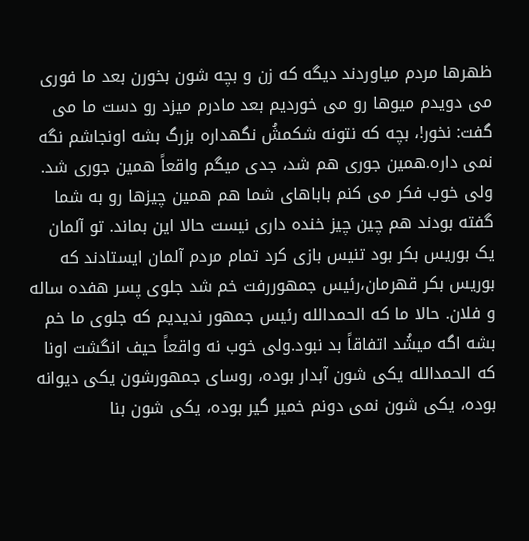ظهرها مردم مياوردند ديگه که زن و بچه شون بخورن بعد ما فوری می دويدم ميوها رو می خورديم بعد مادرم ميزد رو دست ما می گفت: نخور!، بچه که نتونه شکمشُ نگهداره بزرگ بشه اونجاشم نگه نمی داره.همين جوری هم شد، جدی ميگم واقعاً همين جوری شد. ولی خوب فکر می کنم باباهای شما هم همين چيزها رو به شما گفته بودند هم چين چيز خنده داری نيست حالا اين بماند. تو آلمان يک بوريس بکر بود تنيس بازی کرد تمام مردم آلمان ايستادند که بوريس بکر قهرمان،رئيس جمهوررفت خم شد جلوی پسر هفده ساله و فلان. حالا ما که الحمدالله رئيس جمهور نديديم که جلوی ما خم بشه اگه ميشُد اتفاقاً بد نبود.ولی خوب نه واقعاً حيف انگشت اونا که الحمدالله يکی شون آبدار بوده، روسای جمهورشون يکی ديوانه بوده، يکی شون نمی دونم خمير گير بوده، يکی شون بنا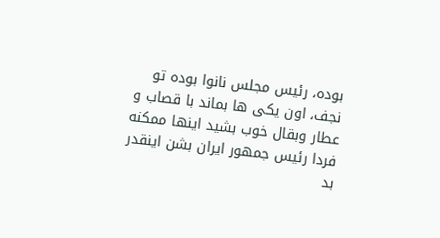بوده، رئيس مجلس نانوا بوده تو نجف، اون يکی ها بماند با قصاب و عطار وبقال خوب بشيد اينها ممکنه فردا رئيس جمهور ايران بشن اينقدر بد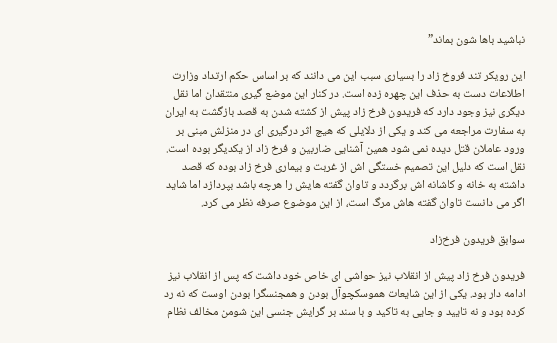نباشيد باها شون بماند”

این رویکر تند فروخ زاد را بسیاری سبب این می دانند که بر اساس حکم ارتداد وزارت اطلاعات دست به حذف این چهره زده است. در کنار این موضع گیری منتقدان اما نقل دیگری نیز وجود دارد که فریدون فرخ زاد پیش از کشته شدن به قصد بازگشت به ایران به سفارت مراجعه می کند و یکی از دلایلی که هیچ اثر درگیری ای در منزلش مبنی بر ورود عاملان قتل دیده نمی شود همین آشنایی ضاربین و فرخ زاد از یکدیگر بوده است. نقل است که دلیل این تصمیم خستگی اش از غربت و بیماری فرخ زاد بوده که قصد داشته به خانه و کاشانه اش برگردد و تاوان گفته هایش را هرچه باشد بپردازد اما شاید اگر می دانست تاوان گفته هاش مرگ است، از این موضوع صرفه نظر می کرد.

سوابق فریدون فرخ‌زاد

فریدون فرخ زاد پیش از انقلاب نیز حواشی ای خاص خود داشت که پس از انقلاب نیز ادامه دار بود. یکی از این شایعات هموسکچوآل بودن و همجنسگرا بودن اوست که نه رد کرده بود و نه تایید و جایی به تاکید و با سند بر گرایش جنسی این شومن مخالف نظام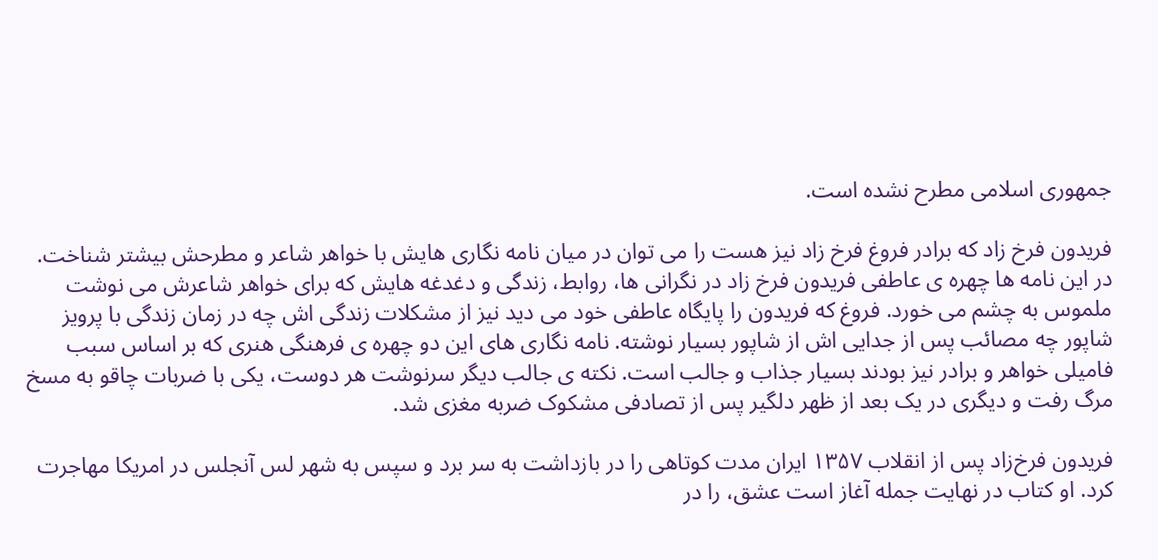جمهوری اسلامی مطرح نشده است.

فریدون فرخ زاد که برادر فروغ فرخ زاد نیز هست را می توان در میان نامه نگاری هایش با خواهر شاعر و مطرحش بیشتر شناخت. در این نامه ها چهره ی عاطفی فریدون فرخ زاد در نگرانی ها، روابط، زندگی و دغدغه هایش که برای خواهر شاعرش می نوشت ملموس به چشم می خورد. فروغ که فریدون را پایگاه عاطفی خود می دید نیز از مشکلات زندگی اش چه در زمان زندگی با پرویز شاپور چه مصائب پس از جدایی اش از شاپور بسیار نوشته. نامه نگاری های این دو چهره ی فرهنگی هنری که بر اساس سبب فامیلی خواهر و برادر نیز بودند بسیار جذاب و جالب است. نکته ی جالب دیگر سرنوشت هر دوست، یکی با ضربات چاقو به مسخ مرگ رفت و دیگری در یک بعد از ظهر دلگیر پس از تصادفی مشکوک ضربه مغزی شد.

فریدون فرخ‌زاد پس از انقلاب ۱۳۵۷ ایران مدت کوتاهی را در بازداشت به سر برد و سپس به شهر لس آنجلس در امریکا مهاجرت کرد. او کتاب در نهایت جمله آغاز است عشق، را در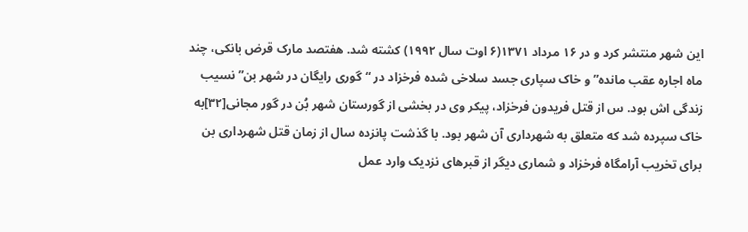این شهر منتشر کرد و در ۱۶ مرداد ۱۳۷۱(۶ اوت سال ۱۹۹۲) کشته شد. هفتصد مارک قرض بانکی، چند ماه اجاره عقب مانده” و خاک سپاری جسد سلاخی شده فرخزاد در “گوری رایگان در شهر بن” نسیب زندگی اش بود. س از قتل فریدون فرخزاد، پیکر وی در بخشی از گورستان شهر بُن در گور مجانی[۳۲]به خاک سپرده شد که متعلق به شهرداری آن شهر بود. با گذشت پانزده سال از زمان قتل شهرداری بن برای تخریب آرامگاه فرخزاد و شماری دیگر از قبرهای نزدیک وارد عمل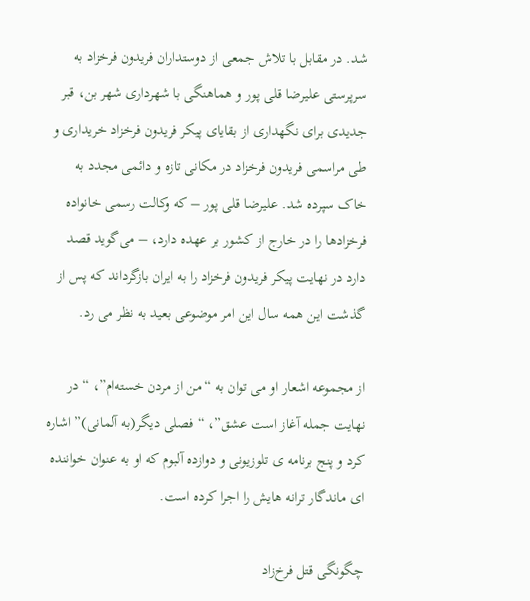شد. در مقابل با تلاش جمعی از دوستداران فریدون فرخزاد به سرپرستی علیرضا قلی پور و هماهنگی با شهرداری شهر بن، قبر جدیدی برای نگهداری از بقایای پیکر فریدون فرخزاد خریداری و طی مراسمی فریدون فرخزاد در مکانی تازه و دائمی مجدد به خاک سپرده شد. علیرضا قلی پور – که وکالت رسمی خانواده فرخزادها را در خارج از کشور بر عهده دارد، – می‌گوید قصد دارد در نهایت پیکر فریدون فرخزاد را به ایران بازگرداند که پس از گذشت این همه سال این امر موضوعی بعید به نظر می رد.

از مجموعه اشعار او می توان به “من از مردن خسته‌ام”، “در نهایت جمله آغاز است عشق”، “فصلی دیگر(به آلمانی)” اشاره کرد و پنج برنامه ی تلوزیونی و دوازده آلبوم که او به عنوان خواننده ای ماندگار ترانه هایش را اجرا کرده است.

چگونگی قتل فرخ‌زاد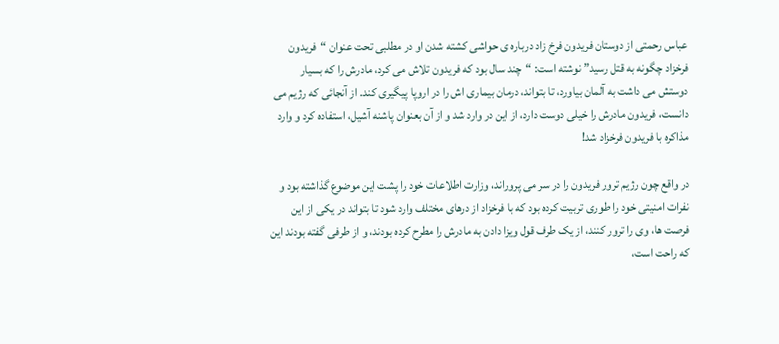عباس رحمتی از دوستان فریدون فرخ زاد درباره ی حواشی کشته شدن او در مطلبی تحت عنوان “فریدون فرخزاد چگونه به قتل رسید” نوشته است: “چند سال بود که فریدون تلاش می کرد، مادرش را که بسیار دوستش می داشت به آلمان بیاورد، تا بتواند، درمان بیماری اش را در اروپا پیگیری کند. از آنجائی که رژیم می دانست، فریدون مادرش را خیلی دوست دارد، از این در وارد شد و از آن بعنوان پاشنه آشیل، استفاده کرد و وارد مذاکره با فریدون فرخزاد شد!

در واقع چون رژیم ترور فریدون را در سر می پروراند، وزارت اطلاعات خود را پشت این موضوع گذاشته بود و نفرات امنیتی خود را طوری تربیت کرده بود که با فرخزاد از درهای مختلف وارد شود تا بتواند در یکی از این فرصت ها، وی را ترور کنند، از یک طرف قول ویزا دادن به مادرش را مطرح کرده بودند، و از طرفی گفته بودند این که راحت است،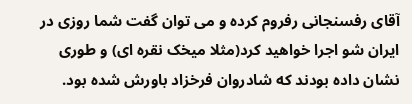آقای رفسنجانی رفروم کرده و می توان گفت شما روزی در ایران شو اجرا خواهید کرد(مثلا میخک نقره ای) و طوری نشان داده بودند که شادروان فرخزاد باورش شده بود.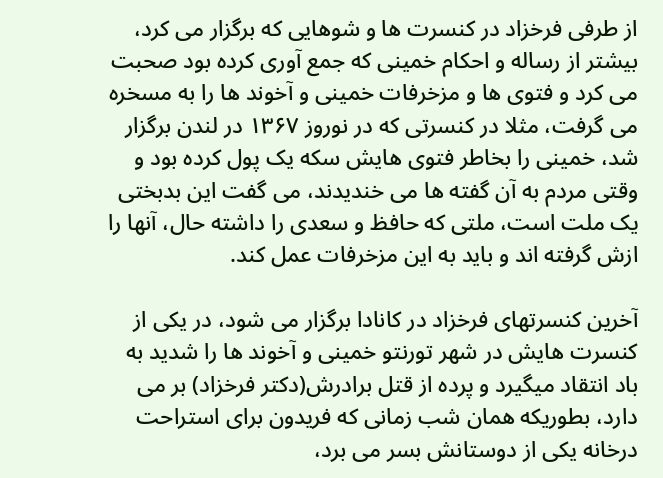از طرفی فرخزاد در کنسرت ها و شوهایی که برگزار می کرد، بیشتر از رساله و احکام خمینی که جمع آوری کرده بود صحبت می کرد و فتوی ها و مزخرفات خمینی و آخوند ها را به مسخره می گرفت، مثلا در کنسرتی که در نوروز ۱۳۶۷ در لندن برگزار شد، خمینی را بخاطر فتوی هایش سکه یک پول کرده بود و وقتی مردم به آن گفته ها می خندیدند، می گفت این بدبختی یک ملت است، ملتی که حافظ و سعدی را داشته حال، آنها را ازش گرفته اند و باید به این مزخرفات عمل کند.

آخرین کنسرتهای فرخزاد در کانادا برگزار می شود، در یکی از کنسرت هایش در شهر تورنتو خمینی و آخوند ها را شدید به باد انتقاد میگیرد و پرده از قتل برادرش(دکتر فرخزاد) بر می دارد، بطوریکه همان شب زمانی که فریدون برای استراحت درخانه یکی از دوستانش بسر می برد،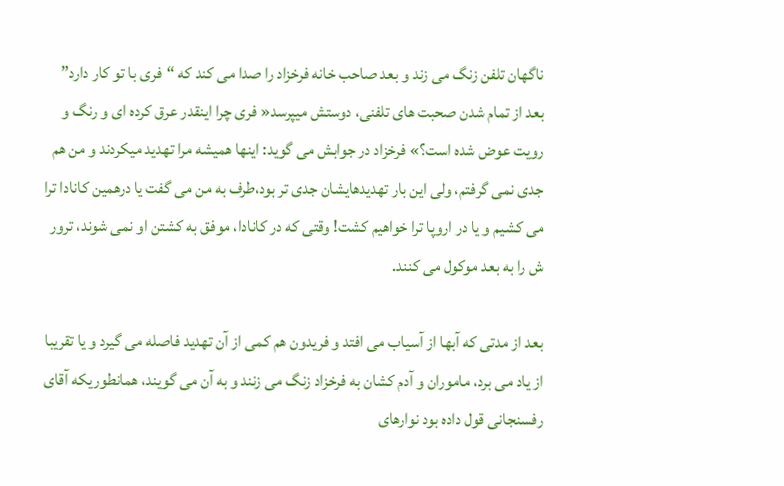ناگهان تلفن زنگ می زند و بعد صاحب خانه فرخزاد را صدا می کند که “فری با تو کار دارد” بعد از تمام شدن صحبت های تلفنی، دوستش میپرسد« فری چرا اینقدر عرق کرده ای و رنگ و رویت عوض شده است؟» فرخزاد در جوابش می گوید: اینها همیشه مرا تهدید میکردند و من هم جدی نمی گرفتم، ولی این بار تهدیدهایشان جدی تر بود،طرف به من می گفت یا درهمین کانادا ترا می کشیم و یا در اروپا ترا خواهیم کشت! وقتی که در کانادا، موفق به کشتن او نمی شوند، ترور ش را به بعد موکول می کنند.

بعد از مدتی که آبها از آسیاب می افتد و فریدون هم کمی از آن تهدید فاصله می گیرد و یا تقریبا از یاد می برد، ماموران و آدم کشان به فرخزاد زنگ می زنند و به آن می گویند، همانطوریکه آقای رفسنجانی قول داده بود نوارهای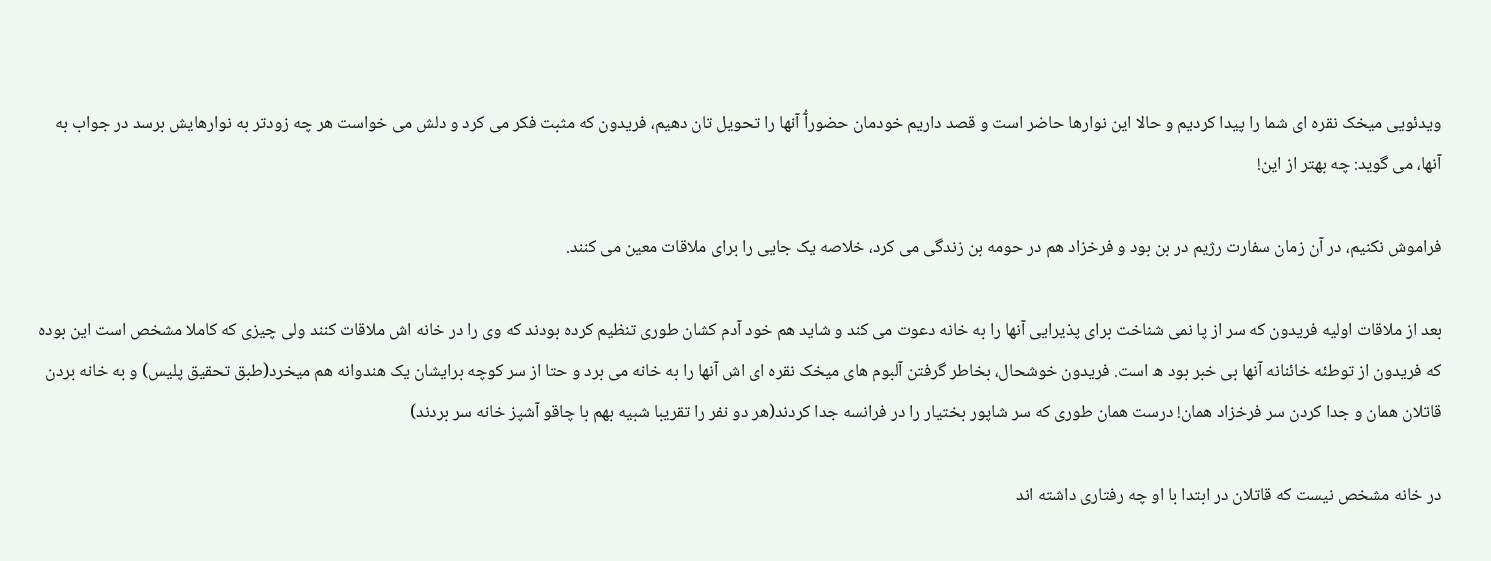ویدئویی میخک نقره ای شما را پیدا کردیم و حالا این نوارها حاضر است و قصد داریم خودمان حضورآُ آنها را تحویل تان دهیم، فریدون که مثبت فکر می کرد و دلش می خواست هر چه زودتر به نوارهایش برسد در جواب به آنها، می گوید: چه بهتر از این!

فراموش نکنیم، در آن زمان سفارت رژیم در بن بود و فرخزاد هم در حومه بن زندگی می کرد، خلاصه یک جایی را برای ملاقات معین می کنند.

بعد از ملاقات اولیه فریدون که سر از پا نمی شناخت برای پذیرایی آنها را به خانه دعوت می کند و شاید هم خود آدم کشان طوری تنظیم کرده بودند که وی را در خانه اش ملاقات کنند ولی چیزی که کاملا مشخص است این بوده که فریدون از توطئه خائنانه آنها بی خبر بود ه است. فریدون خوشحال، بخاطر گرفتن آلبوم های میخک نقره ای اش آنها را به خانه می برد و حتا از سر کوچه برایشان یک هندوانه هم میخرد(طبق تحقیق پلیس) و به خانه بردن قاتلان همان و جدا کردن سر فرخزاد همان! درست همان طوری که سر شاپور بختیار را در فرانسه جدا کردند(هر دو نفر را تقریبا شبیه بهم با چاقو آشپز خانه سر بردند)

در خانه مشخص نیست که قاتلان در ابتدا با او چه رفتاری داشته اند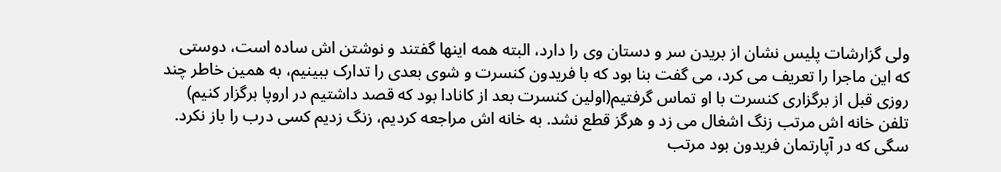ولی گزارشات پلیس نشان از بریدن سر و دستان وی را دارد، البته همه اینها گفتند و نوشتن اش ساده است، دوستی که این ماجرا را تعریف می کرد، می گفت بنا بود که با فریدون کنسرت و شوی بعدی را تدارک ببینیم، به همین خاطر چند روزی قبل از برگزاری کنسرت با او تماس گرفتیم(اولین کنسرت بعد از کانادا بود که قصد داشتیم در اروپا برگزار کنیم) تلفن خانه اش مرتب زنگ اشغال می زد و هرگز قطع نشد. به خانه اش مراجعه کردیم، زنگ زدیم کسی درب را باز نکرد. سگی که در آپارتمان فریدون بود مرتب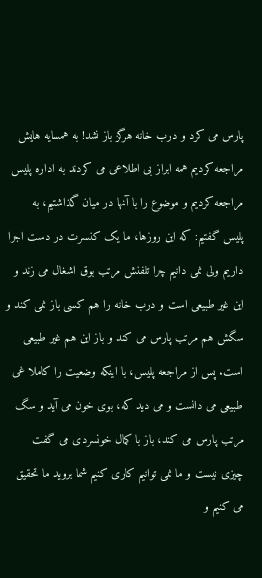پارس می کرد و درب خانه هرگز باز نشد! به همسایه هایش مراجعه کردیم همه ابراز بی اطلاعی می کردند به اداره پلیس مراجعه کردیم و موضوع را با آنها در میان گذاشتیم، به پلیس گفتیم: که این روزها، ما یک کنسرت در دست اجرا داریم ولی نمی دانیم چرا تلفنش مرتب بوق اشغال می زند و این غیر طبیعی است و درب خانه را هم کسی باز نمی کند و سگش هم مرتب پارس می کند و باز این هم غیر طبیعی است. پس از مراجعه پلیس، با اینکه وضعیت را کاملا غی طبیعی می دانست و می دید که، بوی خون می آید و سگ مرتب پارس می کند، باز با کمال خونسردی می گفت چیزی نیست و ما نمی توانیم کاری کنیم شما بروید ما تحقیق می کنیم و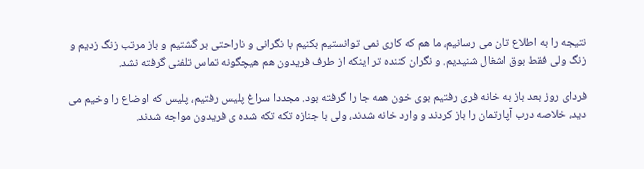نتیجه را به اطلاع تان می رسانیم، ما هم که کاری نمی توانستیم بکنیم با نگرانی و ناراحتی بر گشتیم و باز مرتب زنگ زدیم و زنگ ولی فقط بوق اشغال شنیدیم. و نگران کننده تر اینکه از طرف فریدون هم هیچگونه تماس تلفنی گرفته نشد.

فردای روز بعد باز به خانه فری رفتیم بوی خون همه جا را گرفته بود. مجددا سراغ پلیس رفتیم، پلیس که اوضاع را وخیم می دید، خلاصه درب آپارتمان را باز کردند و وارد خانه شدند، ولی با جنازه تکه تکه شده ی فریدون مواجه شدند.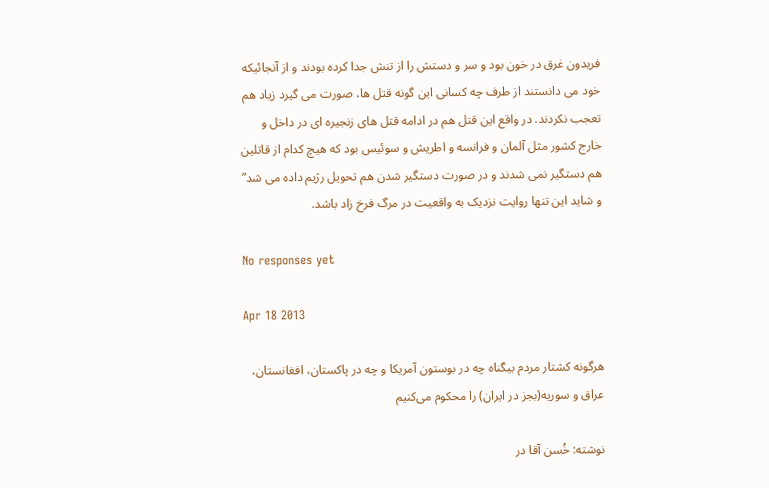فریدون غرق در خون بود و سر و دستش را از تنش جدا کرده بودند و از آنجائیکه خود می دانستند از طرف چه کسانی این گونه قتل ها، صورت می گیرد زیاد هم تعجب نکردند. در واقع این قتل هم در ادامه قتل های زنجیره ای در داخل و خارج کشور مثل آلمان و فرانسه و اطریش و سوئیس بود که هیچ کدام از قاتلین هم دستگیر نمی شدند و در صورت دستگیر شدن هم تحویل رژیم داده می شد” و شاید این تنها روایت نزدیک به واقعیت در مرگ فرخ زاد باشد.

No responses yet

Apr 18 2013

هرگونه کشتار مردم بیگناه چه در بوستون آمریکا و چه در پاکستان، افغانستان، عراق و سوریه(بجز در ایران) را محکوم می‌کنیم

نوشته: خُسن آقا در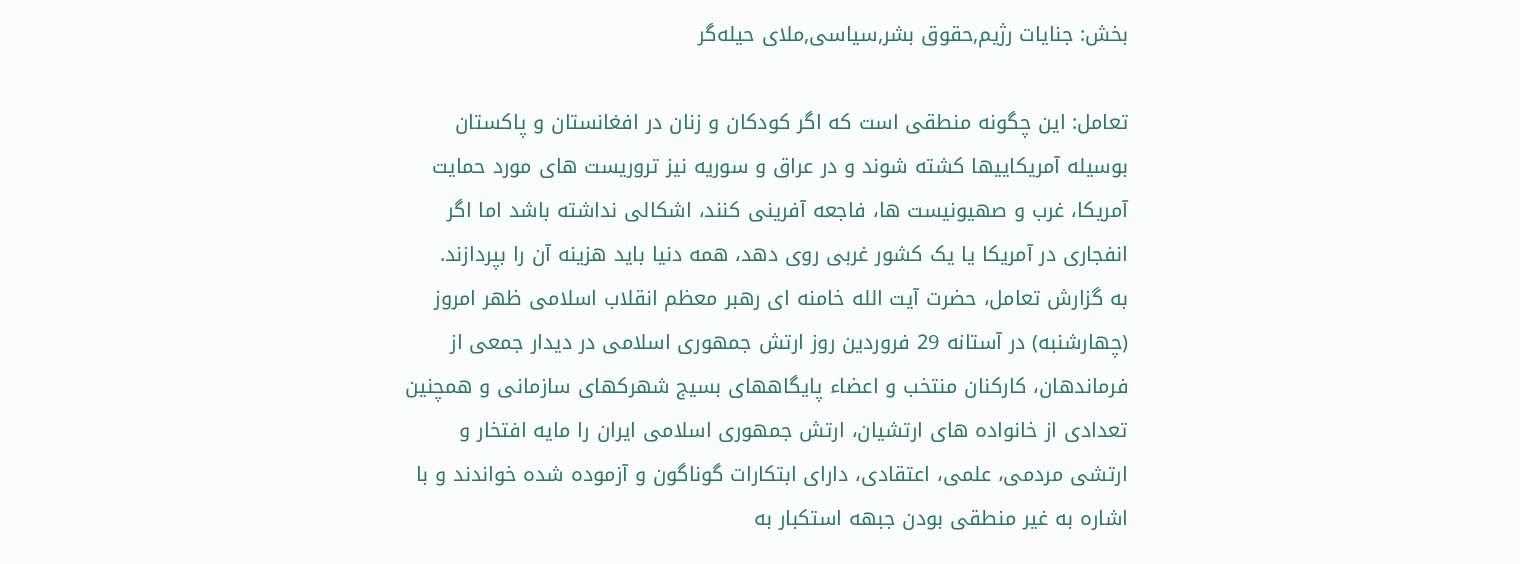بخش: جنایات رژیم,حقوق بشر,سیاسی,ملای حیله‌گر

تعامل: این چگونه منطقی است که اگر کودکان و زنان در افغانستان و پاکستان بوسیله آمریکاییها کشته شوند و در عراق و سوریه نیز تروریست های مورد حمایت آمریکا، غرب و صهیونیست ها، فاجعه آفرینی کنند، اشکالی نداشته باشد اما اگر انفجاری در آمریکا یا یک کشور غربی روی دهد، همه دنیا باید هزینه آن را بپردازند.
به گزارش تعامل، حضرت آیت الله خامنه ای رهبر معظم انقلاب اسلامی ظهر امروز (چهارشنبه) در آستانه 29 فروردین روز ارتش جمهوری اسلامی در دیدار جمعی از فرماندهان، کارکنان منتخب و اعضاء پایگاههای بسیج شهرکهای سازمانی و همچنین تعدادی از خانواده های ارتشیان، ارتش جمهوری اسلامی ایران را مایه افتخار و ارتشی مردمی، علمی، اعتقادی، دارای ابتکارات گوناگون و آزموده شده خواندند و با اشاره به غیر منطقی بودن جبهه استکبار به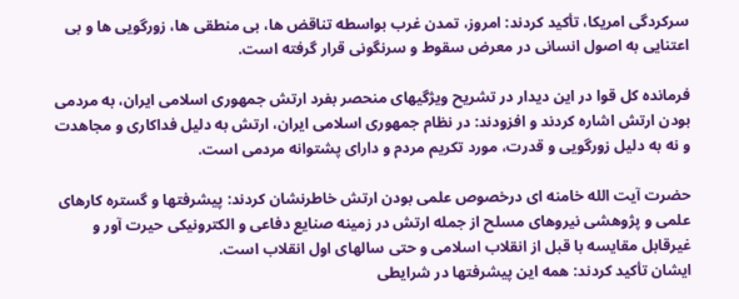سرکردگی امریکا، تأکید کردند: امروز، تمدن غرب بواسطه تناقض ها، بی منطقی ها، زورگویی ها و بی اعتنایی به اصول انسانی در معرض سقوط و سرنگونی قرار گرفته است.

فرمانده کل قوا در این دیدار در تشریح ویژگیهای منحصر بفرد ارتش جمهوری اسلامی ایران، به مردمی بودن ارتش اشاره کردند و افزودند: در نظام جمهوری اسلامی ایران، ارتش به دلیل فداکاری و مجاهدت و نه به دلیل زورگویی و قدرت، مورد تکریم مردم و دارای پشتوانه مردمی است.

حضرت آیت الله خامنه ای درخصوص علمی بودن ارتش خاطرنشان کردند: پیشرفتها و گستره کارهای علمی و پژوهشی نیروهای مسلح از جمله ارتش در زمینه صنایع دفاعی و الکترونیکی حیرت آور و غیرقابل مقایسه با قبل از انقلاب اسلامی و حتی سالهای اول انقلاب است.
ایشان تأکید کردند: همه این پیشرفتها در شرایطی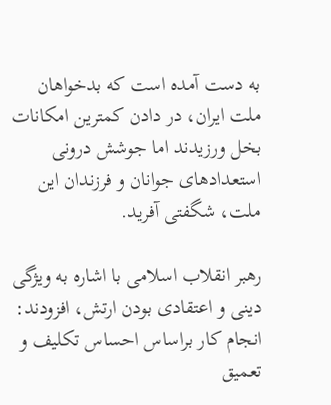به دست آمده است که بدخواهان ملت ایران، در دادن کمترین امکانات بخل ورزیدند اما جوشش درونی استعدادهای جوانان و فرزندان این ملت، شگفتی آفرید.

رهبر انقلاب اسلامی با اشاره به ویژگی دینی و اعتقادی بودن ارتش، افزودند: انجام کار براساس احساس تکلیف و تعمیق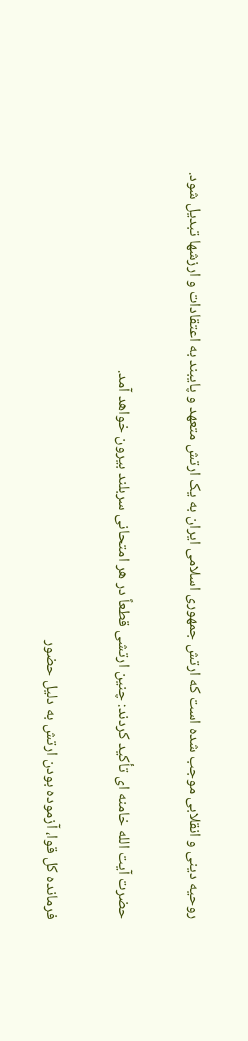روحیه دینی و انقلابی موجب شده است که ارتش جمهوری اسلامی ایران به یک ارتش متعهد و پایبند به اعتقادات و ارزشها تبدیل شود.

حضرت آیت الله خامنه ای تأکید کردند: چنین ارتشی قطعاً در هر امتحانی سربلند بیرون خواهد آمد.

فرمانده کل قوا، آزموده بودن ارتش به دلیل حضور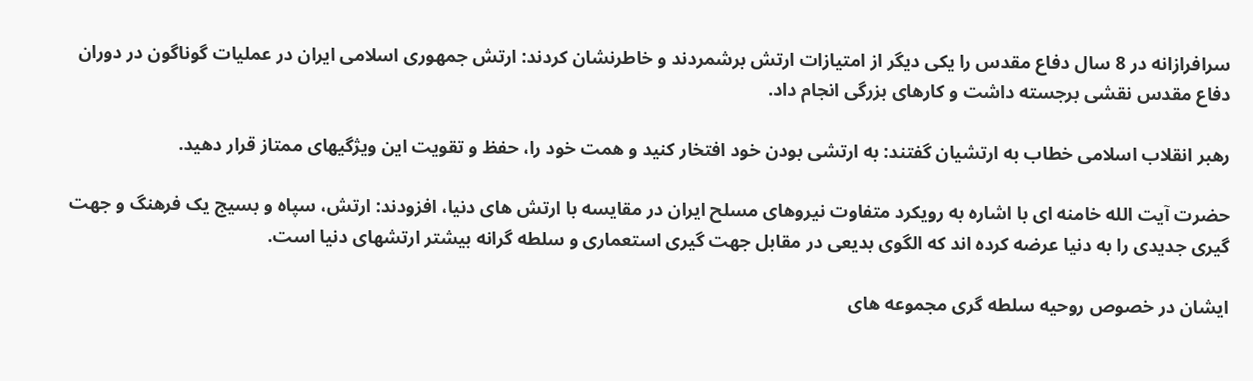سرافرازانه در 8 سال دفاع مقدس را یکی دیگر از امتیازات ارتش برشمردند و خاطرنشان کردند: ارتش جمهوری اسلامی ایران در عملیات گوناگون در دوران دفاع مقدس نقشی برجسته داشت و کارهای بزرگی انجام داد.

رهبر انقلاب اسلامی خطاب به ارتشیان گفتند: به ارتشی بودن خود افتخار کنید و همت خود را، حفظ و تقویت این ویژگیهای ممتاز قرار دهید.

حضرت آیت الله خامنه ای با اشاره به رویکرد متفاوت نیروهای مسلح ایران در مقایسه با ارتش های دنیا، افزودند: ارتش، سپاه و بسیج یک فرهنگ و جهت گیری جدیدی را به دنیا عرضه کرده اند که الگوی بدیعی در مقابل جهت گیری استعماری و سلطه گرانه بیشتر ارتشهای دنیا است.

ایشان در خصوص روحیه سلطه گری مجموعه های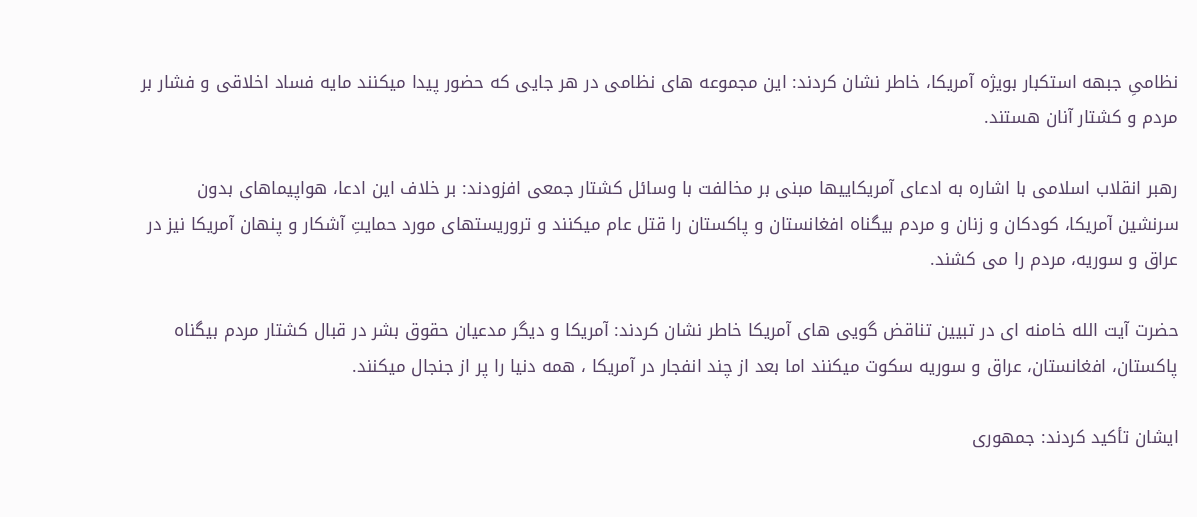نظامیِ جبهه استکبار بویژه آمریکا، خاطر نشان کردند: این مجموعه های نظامی در هر جایی که حضور پیدا میکنند مایه فساد اخلاقی و فشار بر مردم و کشتار آنان هستند.

رهبر انقلاب اسلامی با اشاره به ادعای آمریکاییها مبنی بر مخالفت با وسائل کشتار جمعی افزودند: بر خلاف این ادعا، هواپیماهای بدون سرنشین آمریکا، کودکان و زنان و مردم بیگناه افغانستان و پاکستان را قتل عام میکنند و تروریستهای مورد حمایتِ آشکار و پنهان آمریکا نیز در عراق و سوریه، مردم را می کشند.

حضرت آیت الله خامنه ای در تبیین تناقض گویی های آمریکا خاطر نشان کردند: آمریکا و دیگر مدعیان حقوق بشر در قبال کشتار مردم بیگناه پاکستان، افغانستان، عراق و سوریه سکوت میکنند اما بعد از چند انفجار در آمریکا ، همه دنیا را پر از جنجال میکنند.

ایشان تأکید کردند: جمهوری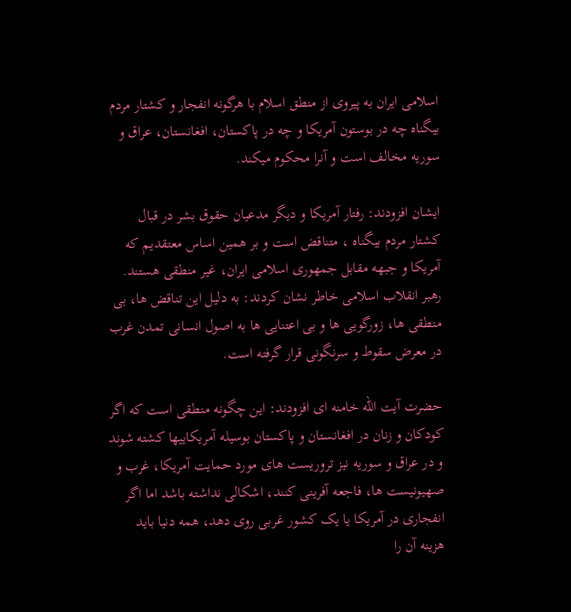اسلامی ایران به پیروی از منطق اسلام با هرگونه انفجار و کشتار مردم بیگناه چه در بوستون آمریکا و چه در پاکستان، افغانستان، عراق و سوریه مخالف است و آنرا محکوم میکند.

ایشان افزودند: رفتار آمریکا و دیگر مدعیان حقوق بشر در قبال کشتار مردم بیگناه ، متناقض است و بر همین اساس معتقدیم که آمریکا و جبهه مقابل جمهوری اسلامی ایران، غیر منطقی هستند.
رهبر انقلاب اسلامی خاطر نشان کردند: به دلیل این تناقض ها، بی منطقی ها، زورگویی ها و بی اعتنایی ها به اصول انسانی تمدن غرب در معرض سقوط و سرنگونی قرار گرفته است.

حضرت آیت الله خامنه ای افزودند: این چگونه منطقی است که اگر کودکان و زنان در افغانستان و پاکستان بوسیله آمریکاییها کشته شوند و در عراق و سوریه نیز تروریست های مورد حمایت آمریکا، غرب و صهیونیست ها، فاجعه آفرینی کنند، اشکالی نداشته باشد اما اگر انفجاری در آمریکا یا یک کشور غربی روی دهد، همه دنیا باید هزینه آن را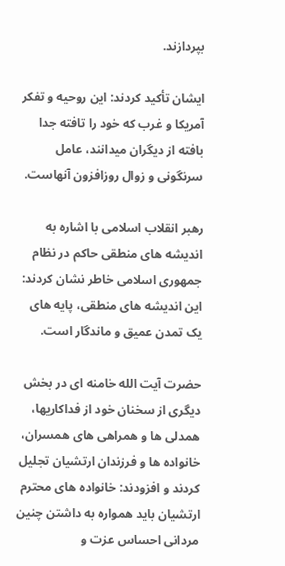بپردازند.

ایشان تأکید کردند: این روحیه و تفکر آمریکا و غرب که خود را تافته جدا بافته از دیگران میدانند، عامل سرنگونی و زوال روزافزون آنهاست.

رهبر انقلاب اسلامی با اشاره به اندیشه های منطقی حاکم در نظام جمهوری اسلامی خاطر نشان کردند: این اندیشه های منطقی، پایه های یک تمدن عمیق و ماندگار است.

حضرت آیت الله خامنه ای در بخش دیگری از سخنان خود از فداکاریها، همدلی ها و همراهی های همسران، خانواده ها و فرزندان ارتشیان تجلیل کردند و افزودند: خانواده های محترم ارتشیان باید همواره به داشتن چنین مردانی احساس عزت و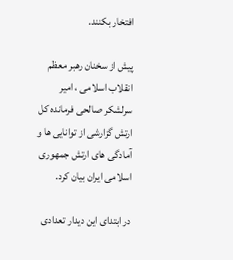افتخار بکنند.

پیش از سخنان رهبر معظم انقلاب اسلامی ، امیر سرلشکر صالحی فرمانده کل ارتش گزارشی از توانایی ها و آمادگی های ارتش جمهوری اسلامی ایران بیان کرد.

در ابتدای این دیدار تعدادی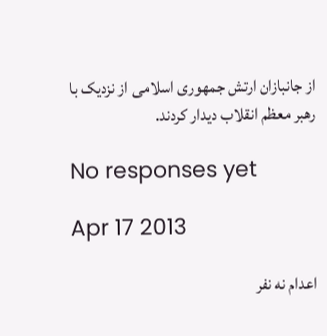از جانبازان ارتش جمهوری اسلامی از نزدیک با رهبر معظم انقلاب دیدار کردند.

No responses yet

Apr 17 2013

اعدام نه نفر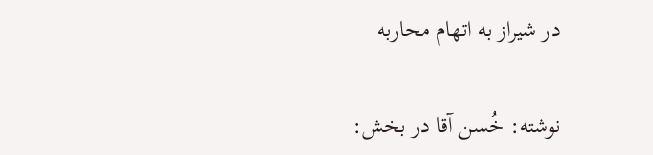در شیراز به اتهام محاربه

نوشته: خُسن آقا در بخش: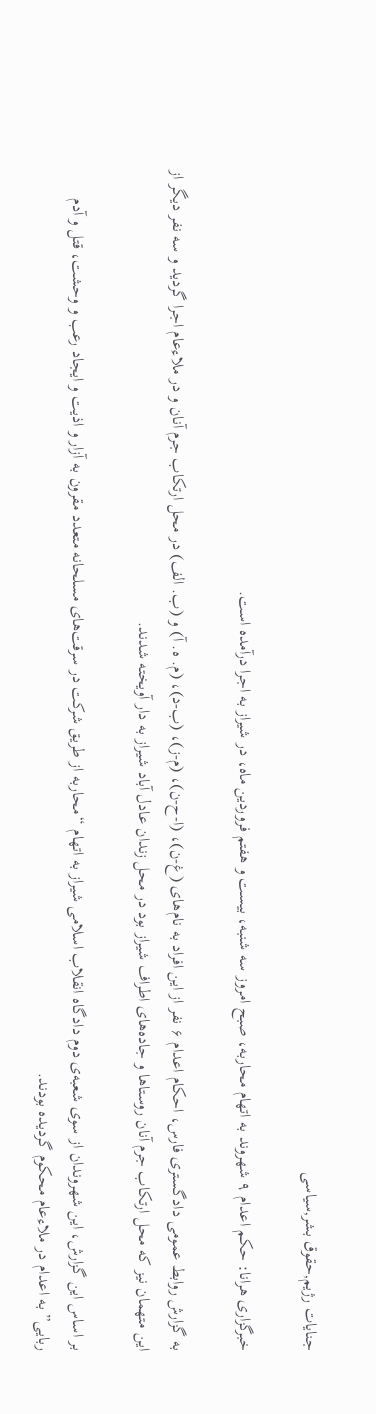جنایات رژیم,حقوق بشر,سیاسی

خبرگزاری هرانا: حکم اعدام ۹ شهروند به اتهام محاربه، صبح امروز سه شنبه، بیست و هفتم فروردین ماه، در شیراز به اجرا درآمده است.

به گزارش روابط عمومی دادگستری فارس، احکام اعدام ۶ نفر از این افراد به نام‌های (غ-ن)، (ا-ح-ن)، (م-ز)، (ب-د)، (م. ه. آ) و (ب. الف) در محل ارتکاب جرم آنان و در ملاءعام اجرا گردید و سه نفر دیگر از این متهمان نیز که محل ارتکاب جرم آنان روستا‌ها و جاده‌های اطراف شیراز بود در محل زندان عادل آباد شیراز به دار آویخته شدند.

بر اساس این گزارش، این شهروندان از سوی شعبه‌‌ی دوم دادگاه انقلاب اسلامی شیراز به اتهام “محاربه از طریق شرکت در سرقت‌های مسلحانه متعدد مقرون به آزار و اذیت و ایجاد رعب و وحشت، قتل و آدم ربایی” به اعدام در ملاءعام محکوم گردیده بودند.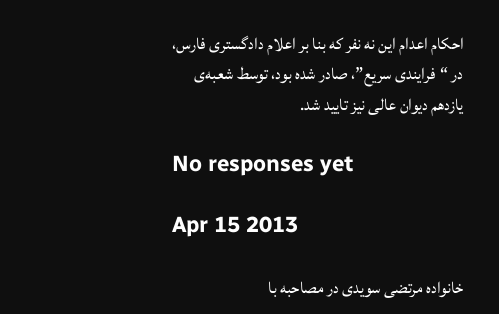احکام اعدام این نه نفر که بنا بر اعلام دادگستری فارس، در “فرایندی سریع”، صادر شده بود، توسط شعبه‌ی یازدهم دیوان عالی نیز تایید شد.

No responses yet

Apr 15 2013

خانواده مرتضی سویدی در مصاحبه با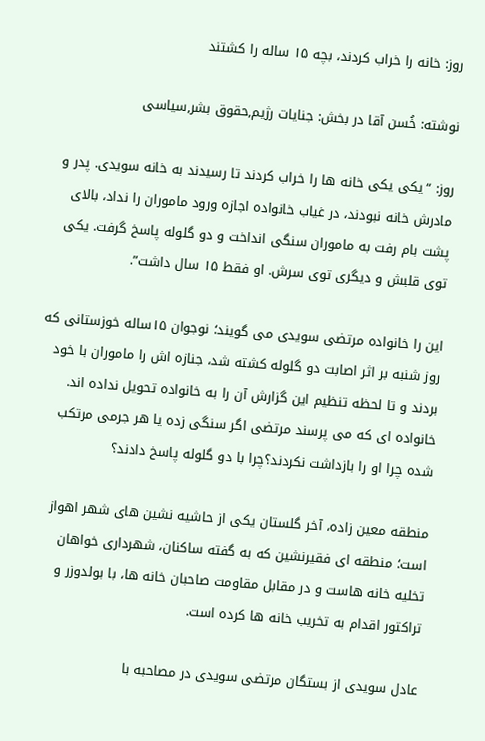روز: خانه را خراب کردند، بچه ۱۵ ساله را کشتند

نوشته: خُسن آقا در بخش: جنایات رژیم,حقوق بشر,سیاسی

روز: “یکی یکی خانه ها را خراب کردند تا رسیدند به خانه سویدی. پدر و مادرش خانه نبودند، در غیاب خانواده اجازه ورود ماموران را نداد، بالای پشت بام رفت به ماموران سنگی انداخت و دو گلوله پاسخ گرفت. یکی توی قلبش و دیگری توی سرش. او فقط ۱۵ سال داشت”.

این را خانواده مرتضی سویدی می گویند؛ نوجوان ۱۵ساله خوزستانی که روز شنبه بر اثر اصابت دو گلوله کشته شد، جنازه اش را ماموران با خود بردند و تا لحظه تنظیم این گزارش آن را به خانواده تحویل نداده اند. خانواده ای که می پرسند مرتضی اگر سنگی زده یا هر جرمی مرتکب شده چرا او را بازداشت نکردند؟چرا با دو گلوله پاسخ دادند؟

منطقه معین زاده، آخر گلستان یکی از حاشیه نشین های شهر اهواز است؛ منطقه ای فقیرنشین که به گفته ساکنان، شهرداری خواهان تخلیه خانه هاست و در مقابل مقاومت صاحبان خانه ها، با بولدوزر و تراکتور اقدام به تخریب خانه ها کرده است.

عادل سویدی از بستگان مرتضی سویدی در مصاحبه با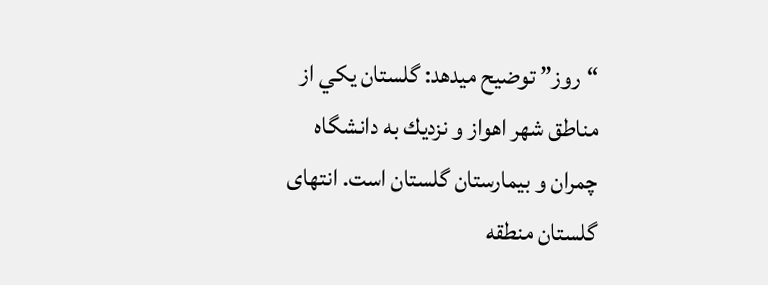“روز” توضیح میدهد: گلستان يكي از مناطق شهر اهواز و نزديك به دانشگاه چمران و بيمارستان گلستان است. انتهای گلستان منطقه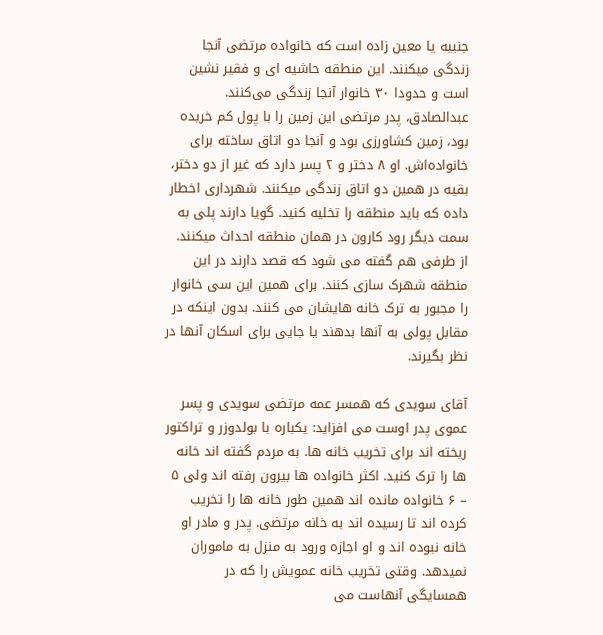جنبیه یا معین زاده است که خانواده مرتضی آنجا زندگی میکنند. این منطقه حاشیه ای و فقیر نشین است و حدودا ۳۰ خانوار آنجا زندگی می‌کنند. عبدالصادق، پدر مرتضی این زمین را با پول کم خریده بود، زمین کشاورزی بود و آنجا دو اتاق ساخته برای خانواده‌اش. او ۸ دختر و ۲ پسر دارد که غیر از دو دختر، بقیه در همین دو اتاق زندگی میکنند. شهرداری اخطار داده که باید منطقه را تخلیه کنید. گویا دارند پلی به سمت دیگر رود کارون در همان منطقه احداث میکنند. از طرفی هم گفته می شود که قصد دارند در این منطقه شهرک سازی کنند. برای همین این سی خانوار را مجبور به ترک خانه هایشان می کنند. بدون اینکه در مقابل پولی به آنها بدهند یا جایی برای اسکان آنها در نظر بگیرند.

آقای سویدی که همسر عمه مرتضی سویدی و پسر عموی پدر اوست می افزاید: یکباره با بولدوزر و تراکتور ریخته اند برای تخریب خانه ها. به مردم گفته اند خانه ها را ترک کنید. اکثر خانواده ها بیرون رفته ‌اند ولی ۵ – ۶ خانواده مانده اند همین طور خانه ها را تخریب کرده اند تا رسیده اند به خانه مرتضی. پدر و مادر او خانه نبوده اند و او اجازه ورود به منزل به ماموران نمیدهد. وقتی تخریب خانه عمویش را که در همسایگی آنهاست می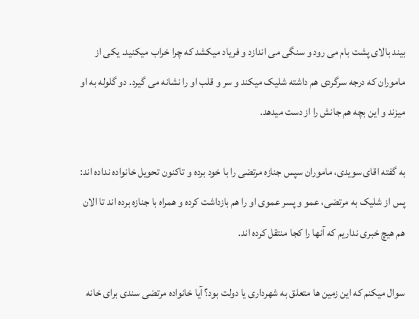بیند بالای پشت بام می رود و سنگی می اندازد و فریاد میکشد که چرا خراب میکنید. یکی از ماموران که درجه سرگردی هم داشته شلیک میکند و سر و قلب او را نشانه می گیرد. دو گلوله به او میزند و این بچه هم جانش را از دست میدهد.

به گفته اقای سویدی، ماموران سپس جنازه مرتضی را با خود برده و تاکنون تحویل خانواده نداده اند: پس از شلیک به مرتضی، عمو و پسر عموی او را هم بازداشت کرده و همراه با جنازه برده اند تا الان هم هیچ خبری نداریم که آنها را کجا منتقل کرده اند.

سوال میکنم که این زمین ها متعلق به شهرداری یا دولت بود؟ آیا خانواده مرتضی سندی برای خانه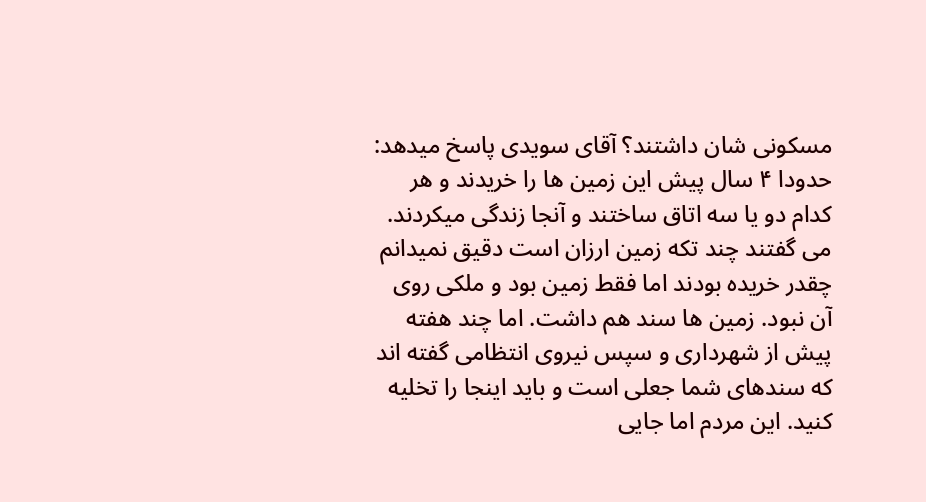مسکونی شان داشتند؟ آقای سویدی پاسخ میدهد: حدودا ۴ سال پیش این زمین ها را خریدند و هر کدام دو یا سه اتاق ساختند و آنجا زندگی میکردند. می گفتند چند تکه زمین ارزان است دقیق نمیدانم چقدر خریده بودند اما فقط زمین بود و ملکی روی آن نبود. زمین ها سند هم داشت. اما چند هفته پیش از شهرداری و سپس نیروی انتظامی گفته اند که سندهای شما جعلی است و باید اینجا را تخلیه کنید. این مردم اما جایی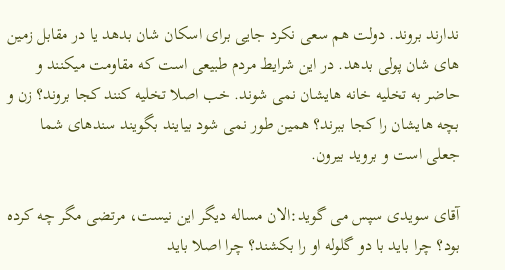ندارند بروند. دولت هم سعی نکرد جایی برای اسکان شان بدهد یا در مقابل زمین های شان پولی بدهد. در این شرایط مردم طبیعی است که مقاومت میکنند و حاضر به تخلیه خانه هایشان نمی شوند. خب اصلا تخلیه کنند کجا بروند؟ زن و بچه هایشان را کجا ببرند؟ همین طور نمی شود بیایند بگویند سندهای شما جعلی است و بروید بیرون.

آقای سویدی سپس می گوید:الان مساله دیگر این نیست، مرتضی مگر چه کرده بود؟ چرا باید با دو گلوله او را بکشند؟ چرا اصلا باید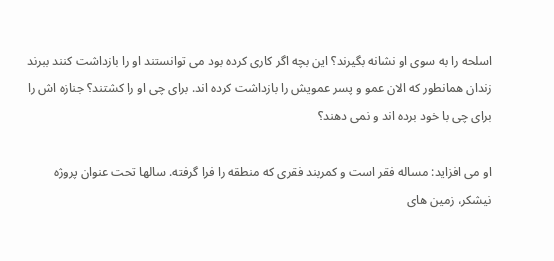اسلحه را به سوی او نشانه بگیرند؟ این بچه اگر کاری کرده بود می توانستند او را بازداشت کنند ببرند زندان همانطور که الان عمو و پسر عمویش را بازداشت کرده اند. برای چی او را کشتند؟ جنازه اش را برای چی با خود برده اند و نمی دهند؟

او می افزاید: مساله فقر است و کمربند فقری که منطقه را فرا گرفته. سالها تحت عنوان پروژه نیشکر، زمین های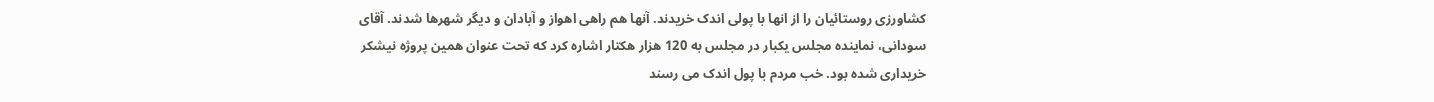کشاورزی روستائیان را از انها با پولی اندک خریدند. آنها هم راهی اهواز و آبادان و دیگر شهرها شدند. آقای سودانی، نماینده مجلس یکبار در مجلس به 120 هزار هکتار اشاره کرد که تحت عنوان همین پروژه نیشکر خریداری شده بود. خب مردم با پول اندک می رسند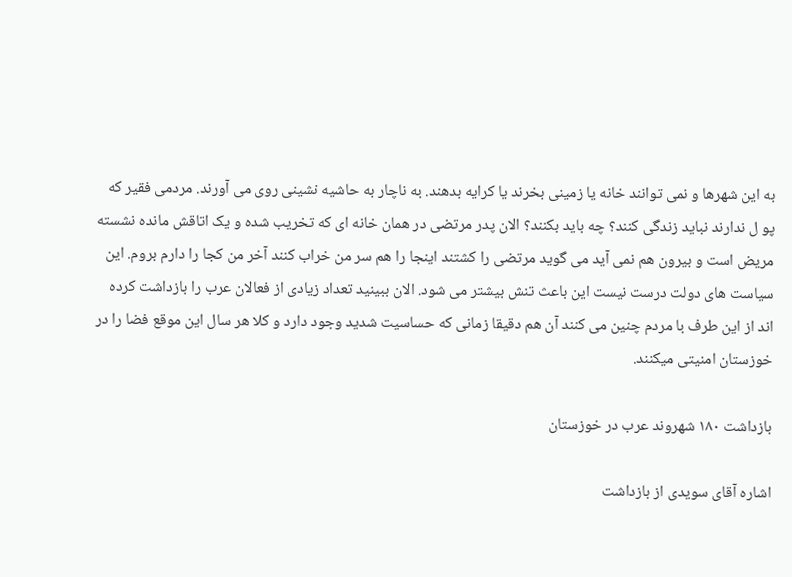به این شهرها و نمی توانند خانه یا زمینی بخرند یا کرایه بدهند. به ناچار به حاشیه نشینی روی می آورند. مردمی فقیر که پو ل ندارند نباید زندگی کنند؟ چه باید بکنند؟ الان پدر مرتضی در همان خانه ای که تخریب شده و یک اتاقش مانده نشسته مریض است و بیرون هم نمی آید می گوید مرتضی را کشتند اینجا را هم سر من خراب کنند آخر من کجا را دارم بروم. این سیاست های دولت درست نیست این باعث تنش بیشتر می شود. الان ببینید تعداد زیادی از فعالان عرب را بازداشت کرده اند از این طرف با مردم چنین می کنند آن هم دقیقا زمانی که حساسیت شدید وجود دارد و کلا هر سال این موقع فضا را در خوزستان امنیتی میکنند.

بازداشت ۱۸۰ شهروند عرب در خوزستان

اشاره آقای سویدی از بازداشت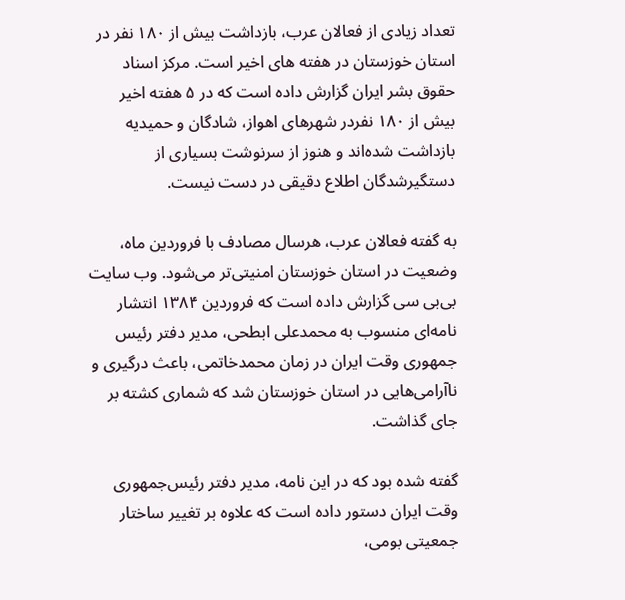تعداد زیادی از فعالان عرب، بازداشت بیش از ۱۸۰ نفر در استان خوزستان در هفته های اخیر است. مرکز اسناد حقوق بشر ایران گزارش داده است که در ۵ هفته اخیر بیش از ۱۸۰ نفردر شهرهای اهواز، شادگان و حمیدیه بازداشت شده‌اند و هنوز از سرنوشت بسیاری از دستگیرشدگان اطلاع دقیقی در دست نیست.

به گفته فعالان عرب، هرسال مصادف با فروردین ماه، وضعیت در استان خوزستان امنیتی‌تر می‌شود. وب سایت بی‌بی سی گزارش داده است که فروردین ۱۳۸۴ انتشار نامه‌ای منسوب به محمدعلی ابطحی، مدیر دفتر رئیس جمهوری وقت ایران در زمان محمدخاتمی، باعث درگیری و ناآرامی‌هایی در استان خوزستان شد که شماری کشته بر جای گذاشت.

گفته شده بود که در این نامه، مدیر دفتر رئیس‌جمهوری وقت ایران دستور داده است که علاوه بر تغییر ساختار جمعیتی بومی،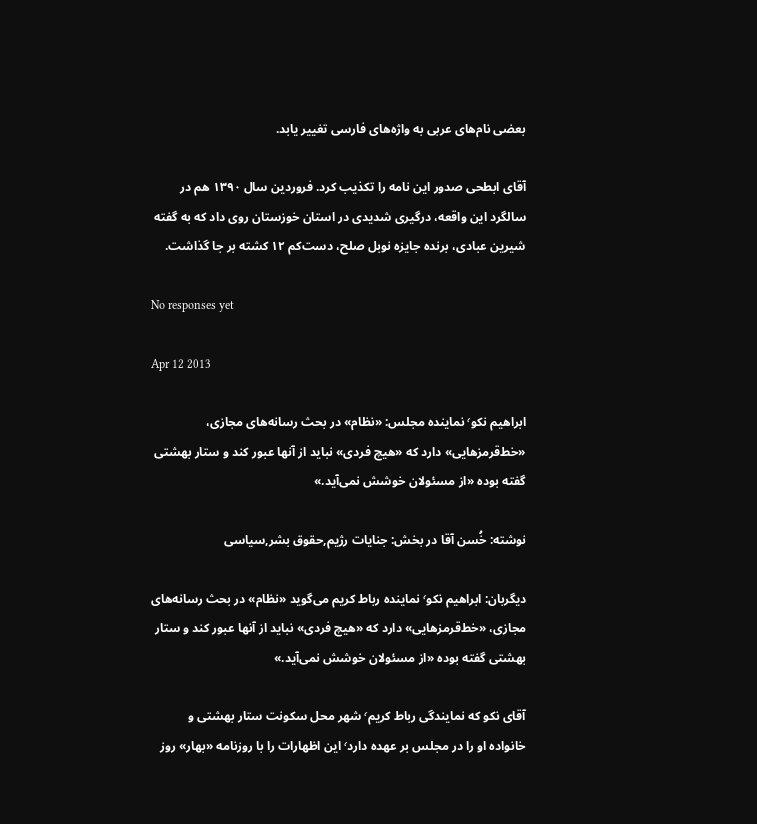بعضی نام‌های عربی به واژه‌های فارسی تغییر یابد.

آقای ابطحی صدور این نامه را تکذیب کرد. فروردین سال ۱۳۹۰ هم در سالگرد این واقعه، درگیری شدیدی در استان خوزستان روی داد که به گفته شیرین عبادی، برنده جایزه نوبل صلح، دست‌کم ۱۲ کشته بر جا گذاشت.

No responses yet

Apr 12 2013

ابراهیم نکو٬ نماینده مجلس: «نظام» در بحث رسانه‌های مجازی، «خط‌قرمز‌هایی» دارد که «هیچ فردی» نباید از آنها عبور کند و ستار بهشتی گفته بوده «از مسئولان خوشش نمی‌آید.»

نوشته: خُسن آقا در بخش: جنایات رژیم,حقوق بشر,سیاسی

دیگربان: ابراهیم نکو٬ نماینده رباط کریم می‌گوید «نظام» در بحث رسانه‌های مجازی، «خط‌قرمز‌هایی» دارد که «هیچ فردی» نباید از آنها عبور کند و ستار بهشتی گفته بوده «از مسئولان خوشش نمی‌آید.»

آقای نکو که نمایندگی رباط کریم٬ شهر محل سکونت ستار بهشتی و خانواده او را در مجلس بر عهده دارد٬ این اظهارات را با روزنامه «بهار» روز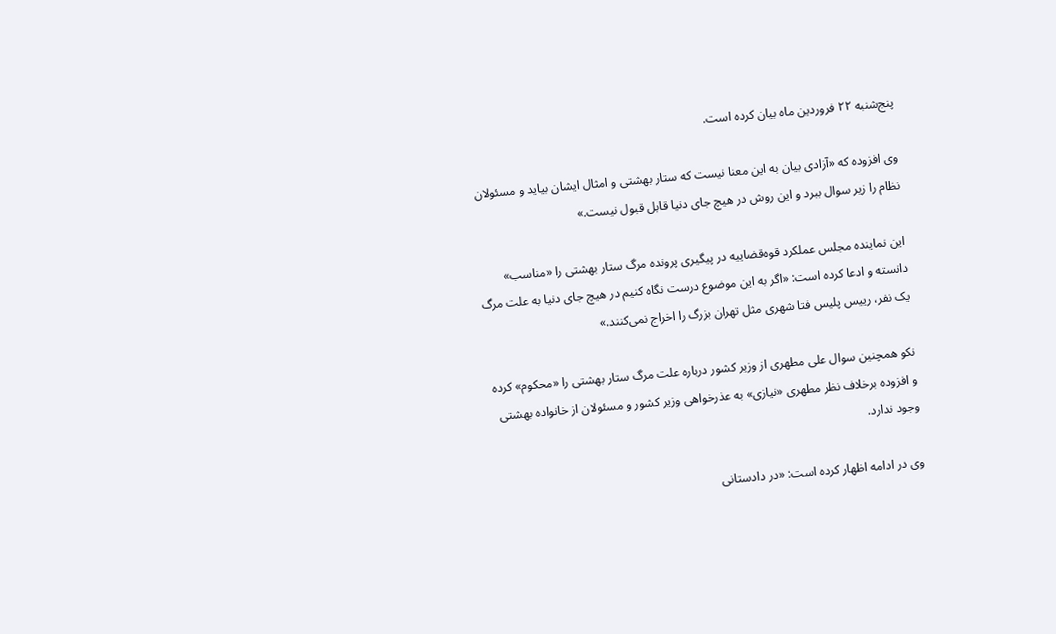پنج‌شنبه ۲۲ فروردین ماه بیان کرده است.

وی افزوده که «آزادی بیان به این معنا نیست که ستار بهشتی و امثال ایشان بیاید و مسئولان نظام را زیر سوال ببرد و این روش در هیچ جای دنیا قابل قبول نیست.»

این نماینده مجلس عملکرد قوه‌قضاییه در پیگیری پرونده مرگ ستار بهشتی را «مناسب» دانسته و ادعا کرده است: «اگر به این موضوع درست نگاه کنیم در هیچ جای دنیا به علت مرگ یک نفر، رییس پلیس فتا شهری مثل تهران بزرگ را اخراج نمی‌کنند.»

نکو همچنین سوال علی مطهری از وزیر کشور درباره علت مرگ ستار بهشتی را «محکوم» کرده و افزوده برخلاف نظر مطهری «نیازی» به عذرخواهی وزیر کشور و مسئولان از خانواده بهشتی وجود ندارد.

وی در ادامه اظهار کرده است: «در دادستانی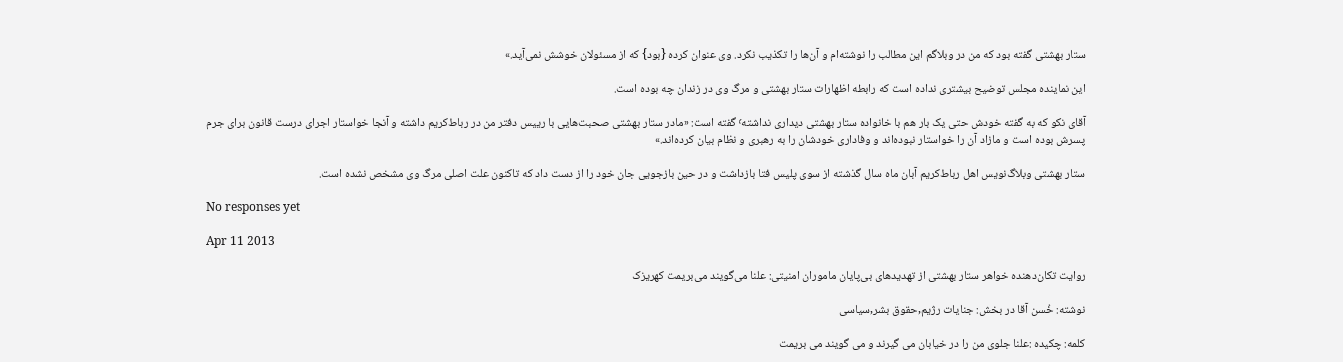ستار بهشتی گفته بود که من در وبلاگم این مطالب را نوشته‌ام و آن‌ها را تکذیب نکرد. وی عنوان کرده {بود} که از مسئولان خوشش نمی‌آید.»

این نماینده مجلس توضیح بیشتری نداده است که رابطه اظهارات ستار بهشتی و مرگ وی در زندان چه بوده است.

آقای نکو که به گفته خودش حتی یک بار هم با خانواده ستار بهشتی دیداری نداشته٬ گفته است: «مادر ستار بهشتی صحبت‌هایی با رییس دفتر من در رباط‌کریم داشته و آنجا خواستار اجرای درست قانون برای جرم پسرش بوده است و مازاد آن را خواستار نبوده‌اند و وفاداری خودشان را به رهبری و نظام بیان کرده‌اند.»

ستار بهشتی وبلاگ‌نویس اهل رباط‌کریم آبان ماه سال گذشته از سوی پلیس فتا بازداشت و در حین بازجویی جان خود را از دست داد که تاکنون علت اصلی مرگ وی مشخص نشده است.

No responses yet

Apr 11 2013

روایت تکان‌دهنده خواهر ستار بهشتی از تهدیدهای بی‌پایان ماموران امنیتی: علنا می‌گویند می‌بریمت کهریزک

نوشته: خُسن آقا در بخش: جنایات رژیم,حقوق بشر,سیاسی

کلمه: چکیده :علنا جلوی من را در خیابان می گیرند و می گویند می بریمت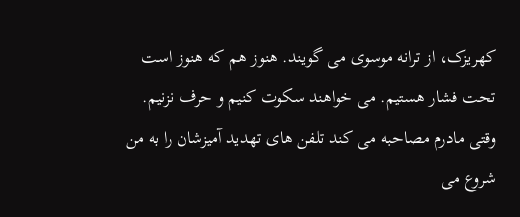کهریزک، از ترانه موسوی می گویند. هنوز هم که هنوز است تحت فشار هستیم. می خواهند سکوت کنیم و حرف نزنیم. وقتی مادرم مصاحبه می کند تلفن های تهدید آمیزشان را به من شروع می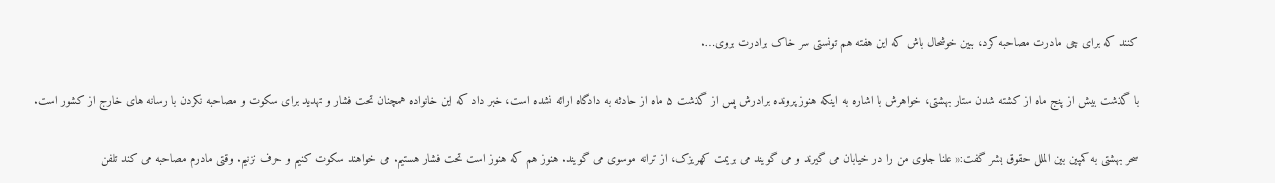کنند که برای چی مادرت مصاحبه کرد، ببین خوشحال باش که این هفته هم تونستی سر خاک برادرت بروی….

با گذشت بیش از پنج ماه از کشته شدن ستار بهشتی، خواهرش با اشاره به اینکه هنوز پرونده برادرش پس از گذشت ۵ ماه از حادثه به دادگاه ارائه نشده است، خبر داد که این خانواده همچنان تحت فشار و تهدید برای سکوت و مصاحبه نکردن با رسانه های خارج از کشور است.

سحر بهشتی به کمپین بین الملل حقوق بشر گفت:« علنا جلوی من را در خیابان می گیرند و می گویند می بریمت کهریزک، از ترانه موسوی می گویند. هنوز هم که هنوز است تحت فشار هستیم. می خواهند سکوت کنیم و حرف نزنیم. وقتی مادرم مصاحبه می کند تلفن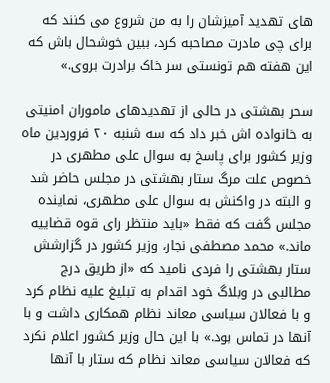های تهدید آمیزشان را به من شروع می کنند که برای چی مادرت مصاحبه کرد، ببین خوشحال باش که این هفته هم تونستی سر خاک برادرت بروی.»

سحر بهشتی در حالی از تهدیدهای ماموران امنیتی به خانواده اش خبر داد که سه شنبه ۲۰ فروردین ماه وزیر کشور برای پاسخ به سوال علی مطهری در خصوص علت مرگ ستار بهشتی در مجلس حاضر شد و البته در واکنش به سوال علی مطهری، نماینده مجلس گفت که فقط «باید منتظر رای قوه قضاییه ماند.» محمد مصطفی نجار، وزیر کشور در گزارشش ستار بهشتی را فردی نامید که «از طریق درج مطالبی در وبلاگ خود اقدام به تبلیغ علیه نظام کرد و با فعالان سیاسی معاند نظام همکاری داشت و با آنها در تماس بود.» با این حال وزیر کشور اعلام نکرد که فعالان سیاسی معاند نظام که ستار با آنها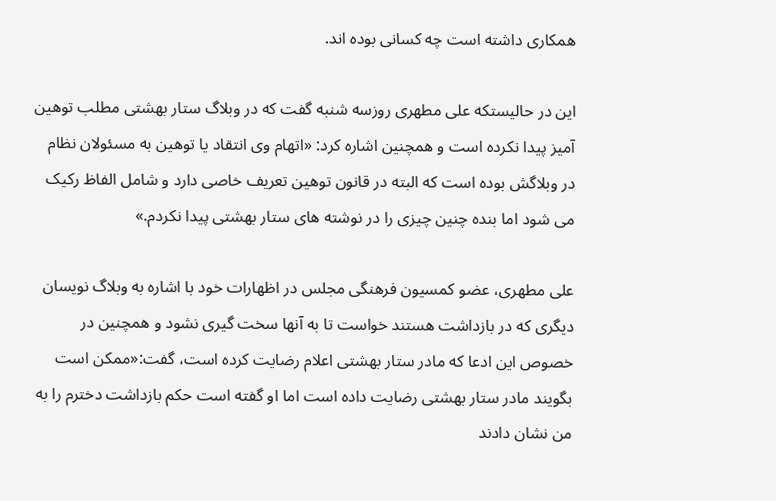همکاری داشته است چه کسانی بوده اند.

این در حالیستکه علی مطهری روزسه شنبه گفت که در وبلاگ ستار بهشتی مطلب توهین آمیز پیدا نکرده است و همچنین اشاره کرد: «اتهام وی انتقاد یا توهین به مسئولان نظام در وبلاگش بوده است که البته در قانون توهین تعریف خاصی دارد و شامل الفاظ رکیک می شود اما بنده چنین چیزی را در نوشته های ستار بهشتی پیدا نکردم.»

علی مطهری، عضو کمسیون فرهنگی مجلس در اظهارات خود با اشاره به وبلاگ نویسان دیگری که در بازداشت هستند خواست تا به آنها سخت گیری نشود و همچنین در خصوص این ادعا که مادر ستار بهشتی اعلام رضایت کرده است، گفت:«ممکن است بگویند مادر ستار بهشتی رضایت داده است اما او گفته است حکم بازداشت دخترم را به من نشان دادند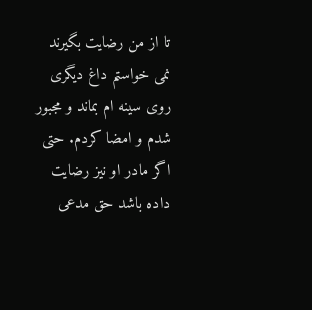تا از من رضایت بگیرند نمی خواستم داغ دیگری روی سینه ام بماند و مجبور شدم و امضا کردم. حتی اگر مادر او نیز رضایت داده باشد حق مدعی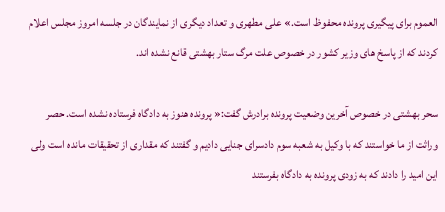العموم برای پیگیری پرونده محفوظ است.» علی مطهری و تعداد دیگری از نمایندگان در جلسه امروز مجلس اعلام کردند که از پاسخ های وزیر کشور در خصوص علت مرگ ستار بهشتی قانع نشده اند.

سحر بهشتی در خصوص آخرین وضعیت پرونده برادرش گفت:« پرونده هنوز به دادگاه فرستاده نشده است. حصر وراثت از ما خواستند که با وکیل به شعبه سوم دادسرای جنایی دادیم و گفتند که مقداری از تحقیقات مانده است ولی این امید را دادند که به زودی پرونده به دادگاه بفرستند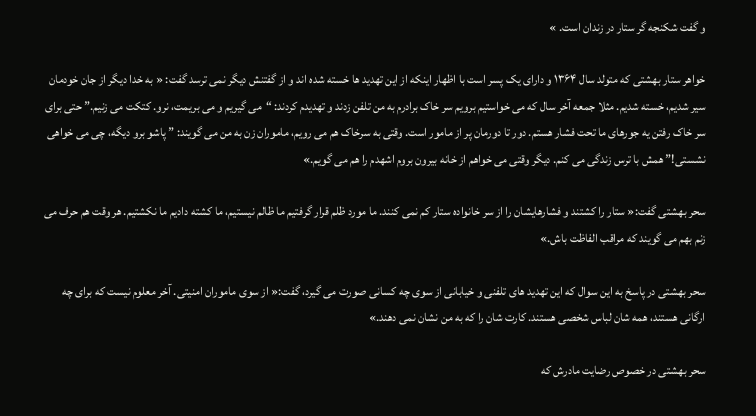و گفت شکنجه گر ستار در زندان است. »

خواهر ستار بهشتی که متولد سال ۱۳۶۴ و دارای یک پسر است با اظهار اینکه از این تهدید ها خسته شده اند و از گفتنش دیگر نمی ترسد گفت: « به خدا دیگر از جان خودمان سیر شدیم، خسته شدیم. مثلا جمعه آخر سال که می خواستیم برویم سر خاک برادرم به من تلفن زدند و تهدیدم کردند: “می گیریم و می بریمت، نرو. کتکت می زنیم.” حتی برای سر خاک رفتن یه جورهای ما تحت فشار هستم. دور تا دورمان پر از مامور است. وقتی به سرخاک هم می رویم، ماموران زن به من می گویند: ” پاشو برو دیگه، چی می خواهی نشستی!” همش با ترس زندگی می کنم. دیگر وقتی می خواهم از خانه بیرون بروم اشهدم را هم می گویم.»

سحر بهشتی گفت:« ستار را کشتند و فشارهایشان را از سر خانواده ستار کم نمی کنند. ما مورد ظلم قرار گرفتیم ما ظالم نیستیم، ما کشته دادیم ما نکشتیم. هر وقت هم حرف می زنم بهم می گویند که مراقب الفاظت باش.»

سحر بهشتی در پاسخ به این سوال که این تهدید های تلفنی و خیابانی از سوی چه کسانی صورت می گیرد، گفت:« از سوی ماموران امنیتی. آخر معلوم نیست که برای چه ارگانی هستند، همه شان لباس شخصی هستند. کارت شان را که به من نشان نمی دهند.»

سحر بهشتی در خصوص رضایت مادرش که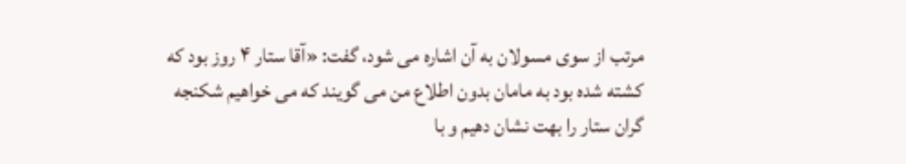مرتب از سوی مسولان به آن اشاره می شود، گفت: «آقا ستار ۴ روز بود که کشته شده بود به مامان بدون اطلاع من می گویند که می خواهیم شکنجه گران ستار را بهت نشان دهیم و با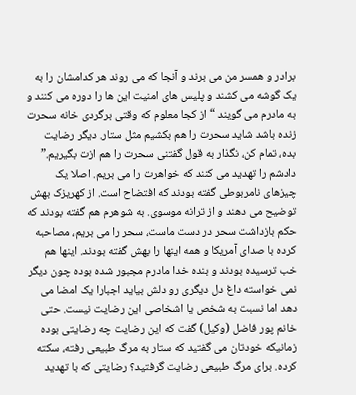برادر و همسر من می برند و آنجا که می روند هر کدامشان را به یک گوشه می کشند و پلیس های امنیت این ها را دوره می کنند و به مادرم می گویند “از کجا معلوم که وقتی برگردی خانه سحرت زنده باشد شاید سحرت را هم بکشیم مثل ستار. دیگر رضایت بده، تمام کن، نگذار به قول گفتنی سحرت را هم ازت بگیریم.” دادشم را تهدید می کنند که خواهرت را می بریم. اصلا یک چیزهای نامربوطی گفته بودند که افتضاح است. از کهریزک بهش توضیح می دهند و از ترانه موسوی. به شوهرم هم گفته بودند که حکم بازداشت سحر در دست ماست، سحر را می بریم، مصاحبه کرده با صدای آمریکا و همه اینها را بهش گفته بودند. اینها هم خب ترسیده بودند و بنده خدا مادرم مجبور شده بوده چون دیگر نمی خواسته داغ دل دیگری رو دلش بیاید اجبارا یک امضا می دهد اما نسبت به شخص یا اشخاصی این رضایت نیست. حتی خانم پور فاضل (وکیل) گفت که این رضایت چه رضایتی بوده زمانیکه خودتان می گفتید که ستار به مرگ طبیعی رفته، سکته کرده. برای مرگ طبیعی رضایت گرفتید؟ رضایتی که با تهدید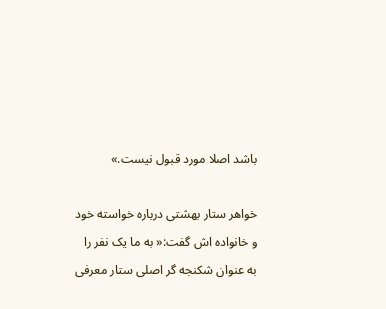باشد اصلا مورد قبول نیست.»

خواهر ستار بهشتی درباره خواسته خود و خانواده اش گفت:« به ما یک نفر را به عنوان شکنجه گر اصلی ستار معرفی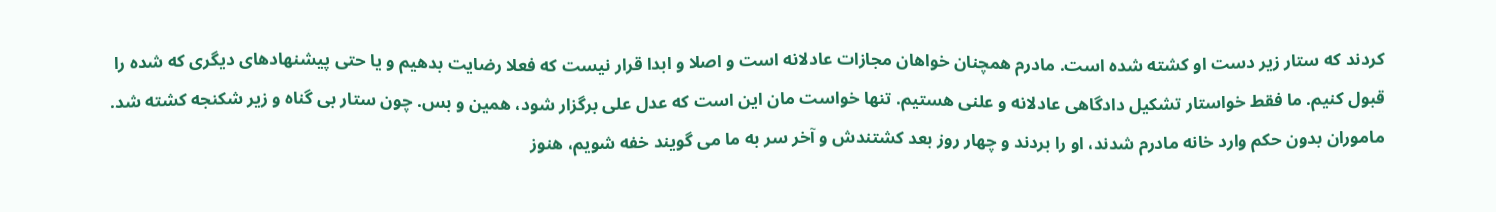کردند که ستار زیر دست او کشته شده است. مادرم همچنان خواهان مجازات عادلانه است و اصلا و ابدا قرار نیست که فعلا رضایت بدهیم و یا حتی پیشنهادهای دیگری که شده را قبول کنیم. ما فقط خواستار تشکیل دادگاهی عادلانه و علنی هستیم. تنها خواست مان این است که عدل علی برگزار شود، همین و بس. چون ستار بی گناه و زیر شکنجه کشته شد. ماموران بدون حکم وارد خانه مادرم شدند، او را بردند و چهار روز بعد کشتندش و آخر سر به ما می گویند خفه شویم، هنوز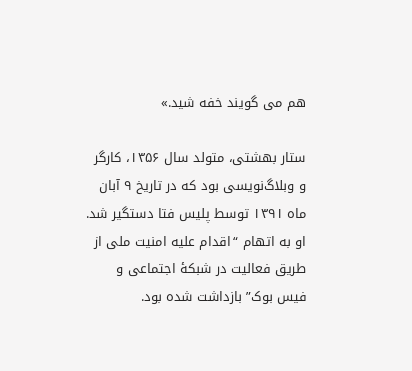هم می گویند خفه شید.»

ستار بهشتی، متولد سال ۱۳۵۶، کارگر و وبلاگ‌نویسی بود که در تاریخ ۹ آبان ماه ۱۳۹۱ توسط پلیس فتا دستگیر شد. او به اتهام “اقدام علیه امنیت ملی از طریق فعالیت در شبکهٔ اجتماعی و فیس بوک” بازداشت شده بود.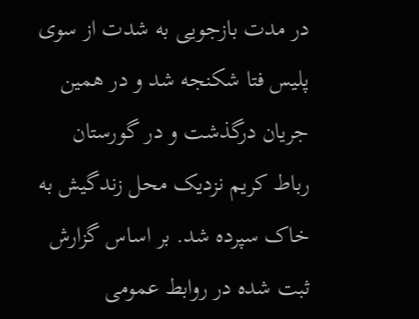در مدت بازجویی به شدت از سوی پلیس فتا شکنجه شد و در همین جریان درگذشت و در گورستان رباط کریم نزدیک محل زندگیش به خاک سپرده شد. بر اساس گزارش ثبت شده در روابط عمومی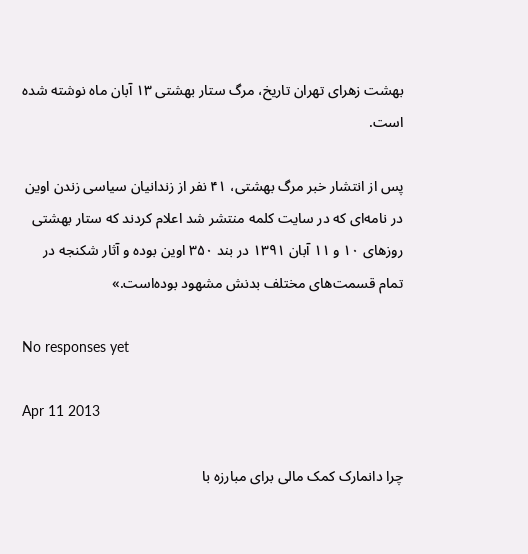بهشت زهرای تهران تاریخ، مرگ ستار بهشتی ۱۳ آبان ماه نوشته شده است.

پس از انتشار خبر مرگ بهشتی، ۴۱ نفر از زندانیان سیاسی زندن اوین در نامه‌ای که در سایت کلمه منتشر شد اعلام کردند که ستار بهشتی روزهای ۱۰ و ۱۱ آبان ۱۳۹۱ در بند ۳۵۰ اوین بوده و آثار شکنجه در تمام قسمت‌های مختلف بدنش مشهود بوده‌است.»

No responses yet

Apr 11 2013

چرا دانمارک کمک مالی برای مبارزه با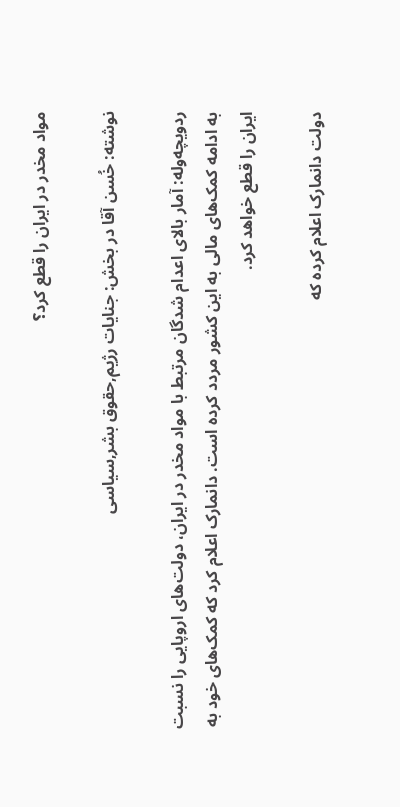مواد مخدر در ایران را قطع کرد؟

نوشته: خُسن آقا در بخش: جنایات رژیم,حقوق بشر,سیاسی

ردویچه‌وله: آمار بالای اعدام شدگان مرتبط با مواد مخدر در ایران، دولت‌های اروپایی را نسبت به ادامه کمک‌های مالی به این کشور مردد کرده است. دانمارک اعلام کرد که کمک‌های خود به ایران را قطع خواهد کرد.

دولت دانمارک اعلام کرده که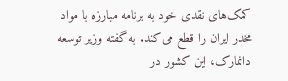کمک‌های نقدی خود به برنامه مبارزه با مواد مخدر ایران را قطع می‌کند. به گفته وزیر توسعه دانمارک، این کشور در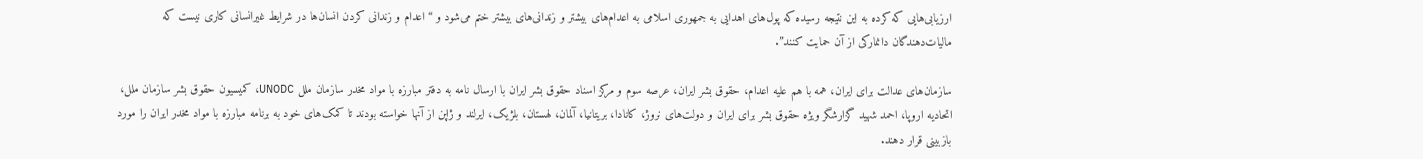ارزیابی‌هایی که کرده به این نتیجه رسیده که پول‌های اهدایی به جمهوری اسلامی به اعدام‌های بیشتر و زندانی‌های بیشتر ختم می‌شود و “اعدام و زندانی کردن انسان‌ها در شرایط غیرانسانی کاری نیست که مالیات‌دهندگان دانمارکی از آن حمایت کنند”.

سازمان‌های عدالت برای ایران، همه با هم علیه اعدام، حقوق بشر ایران، عرصه سوم و مرکز اسناد حقوق بشر ایران با ارسال نامه‌ به دفتر مبارزه با مواد مخدر سازمان ملل UNODC، کمیسیون حقوق بشر سازمان ملل، اتحادیه اروپا، احمد شهید گزارشگر ویژه حقوق بشر برای ایران و دولت‌های نروژ، کانادا، بریتانیا، آلمان، لهستان، بلژیک، ایرلند و ژاپن از آنها خواسته بودند تا کمک‌های خود به برنامه مبارزه با مواد مخدر ایران را مورد بازبینی قرار دهند.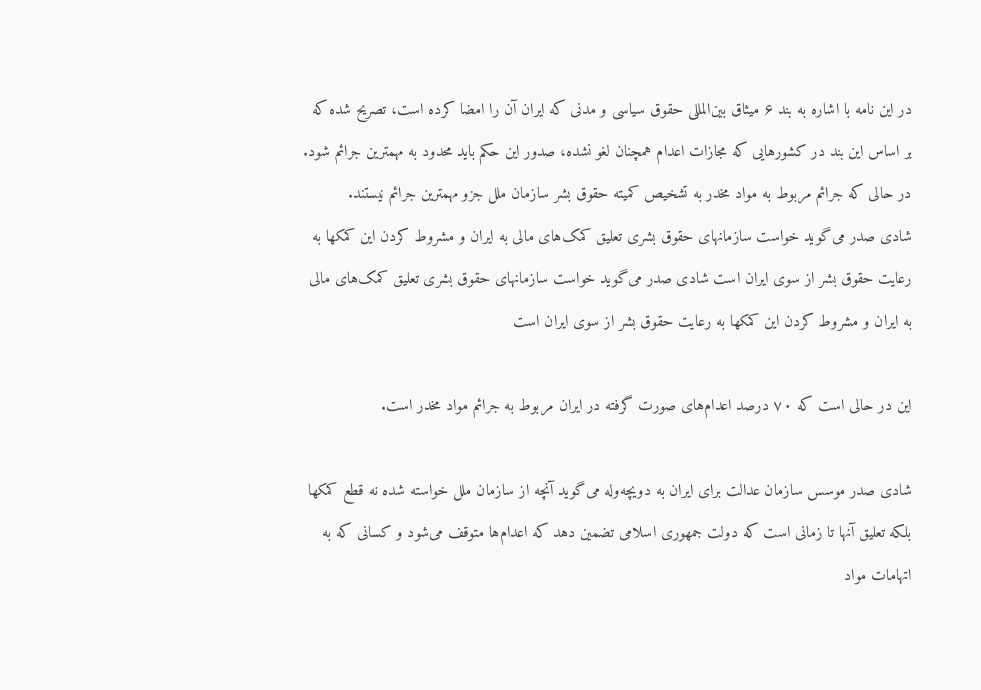در این نامه با اشاره به بند ۶ میثاق بین‌المللی حقوق سیاسی و مدنی که ایران آن را امضا کرده است، تصریح شده که بر اساس این بند در کشورهایی که مجازات اعدام همچنان لغو نشده، صدور این حکم باید محدود به مهمترین جرائم شود. در حالی که جرائم مربوط به مواد مخدر به تشخیص کمیته حقوق بشر سازمان ملل جزو مهمترین جرائم نیستند.
شادی صدر می‌گوید خواست سازمانهای حقوق بشری تعلیق کمک‌های مالی به ایران و مشروط کردن این کمکها به رعایت حقوق بشر از سوی ایران است شادی صدر می‌گوید خواست سازمانهای حقوق بشری تعلیق کمک‌های مالی به ایران و مشروط کردن این کمکها به رعایت حقوق بشر از سوی ایران است

این در حالی است که ۷۰ درصد اعدام‌های صورت گرفته در ایران مربوط به جرائم مواد مخدر است.

شادی صدر موسس سازمان عدالت برای ایران به دویچه‌وله می‌گوید آنچه از سازمان ملل خواسته شده نه قطع کمکها بلکه تعلیق آنها تا زمانی است که دولت جمهوری اسلامی تضمین دهد که اعدام‌ها متوقف می‌شود و کسانی که به اتهامات مواد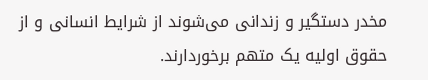مخدر دستگیر و زندانی می‌شوند از شرایط انسانی و از حقوق اولیه یک متهم برخوردارند.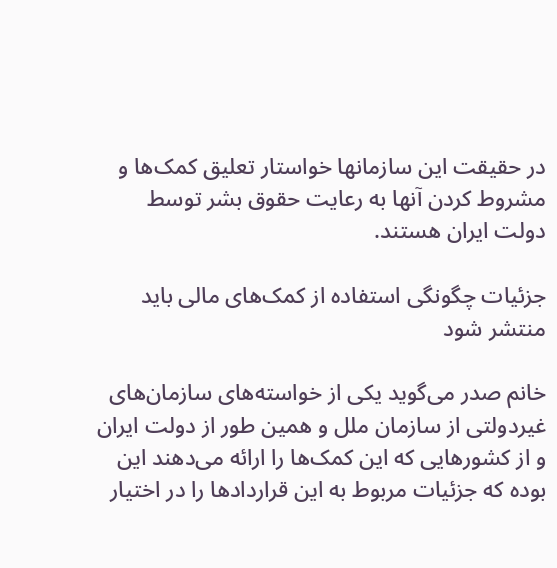در حقیقت این سازمانها خواستار تعلیق کمک‌ها و مشروط کردن آنها به رعایت حقوق بشر توسط دولت ایران هستند.

جزئیات چگونگی استفاده از کمک‌های مالی باید منتشر شود

خانم صدر می‌گوید یکی از خواسته‌های سازمان‌های غیردولتی از سازمان ملل و همین طور از دولت ایران و از کشورهایی که این کمک‌ها را ارائه می‌دهند این بوده که جزئیات مربوط به این قراردادها را در اختیار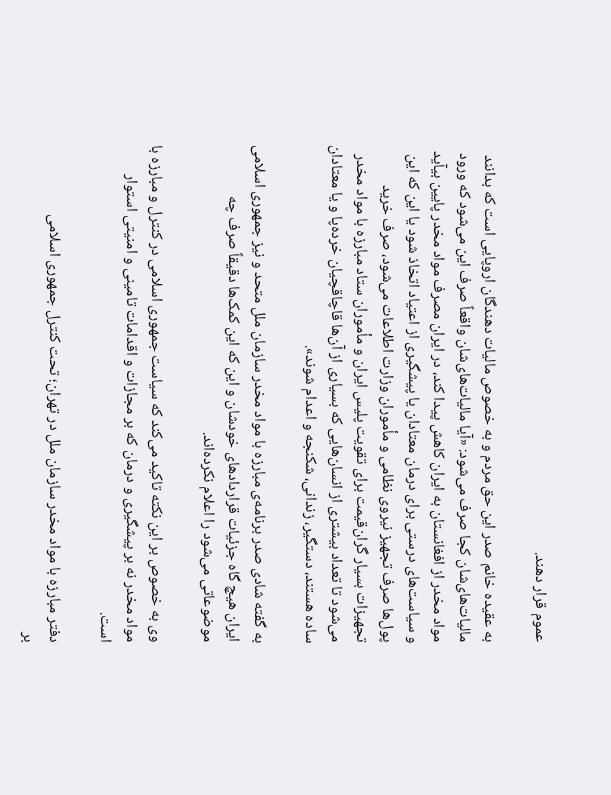عموم قرار دهند.

به عقیده خانم صدر این حق مردم و به خصوص مالیات دهندگان اروپایی است که بدانند مالیات‌های‌شان کجا صرف می‌شود: «آیا مالیات‌های‌شان واقعاً صرف این می‌شود که ورود مواد مخدر از افغانستان به ایران کاهش پیدا کند، در ایران مصرف مواد مخدر پایین بیآید و سیاست‌های درستی برای درمان معتادان یا پیشگیری از اعتیاد اتخاذ شود یا این که این پول‌ها صرف تجهیز نیروی نظامی و مأموران وزارت اطلاعات می‌شود، صرف خرید تجهیزات بسیار گران‌قیمت برای تقویت پلیس ایران و مأموران ستاد مبارزه با مواد مخدر می‌‌شود تا تعداد بیشتری از انسان‌هایی که بسیاری از آن‌ها قاچاقچیان خرده‌پا و یا معتادان ساده هستند، دستگیر، زندانی، شکنجه و اعدام شوند».

به گفته شادی صدر برنامه‌ی مبارزه با مواد مخدر سازمان ملل متحد و نیز جمهوری اسلامی ایران هیچ گاه جزئیات قراردادهای خودشان و این که این کمک‌ها دقیقاً صرف چه موضوعاتی می‌شود را اعلام نکرده‌اند.

وی به خصوص بر این نکته تاکید می‌کند که سیاست جمهوری اسلامی در کنترل و مبارزه با مواد مخدر نه بر پیشگیری و درمان که بر مجازات و اقدامات تامینی و امنیتی استوار است.

دفتر مبارزه با مواد مخدر سازمان ملل در تهران؛ تحت کنترل جمهوری اسلامی
بر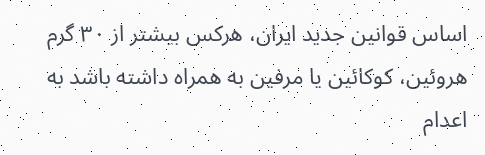اساس قوانین جدید ایران، هرکس بیشتر از ۳۰ گرم هروئین، کوکائین یا مرفین به همراه داشته باشد به اعدام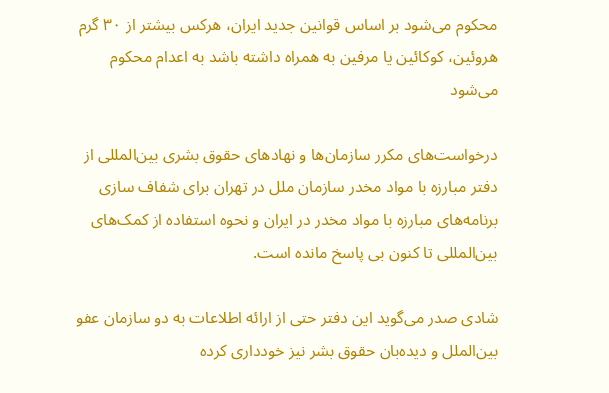محکوم می‌شود بر اساس قوانین جدید ایران، هرکس بیشتر از ۳۰ گرم هروئین، کوکائین یا مرفین به همراه داشته باشد به اعدام محکوم می‌شود

درخواست‌های مکرر سازمان‌ها و نهادهای حقوق بشری بین‌المللی از دفتر مبارزه با مواد مخدر سازمان ملل در تهران برای شفاف سازی برنامه‌های مبارزه با مواد مخدر در ایران و نحوه استفاده از کمک‌های بین‌المللی تا کنون بی پاسخ مانده است.

شادی صدر می‌گوید این دفتر حتی از ارائه اطلاعات به دو سازمان عفو بین‌الملل و دیده‌بان حقوق بشر نیز خودداری کرده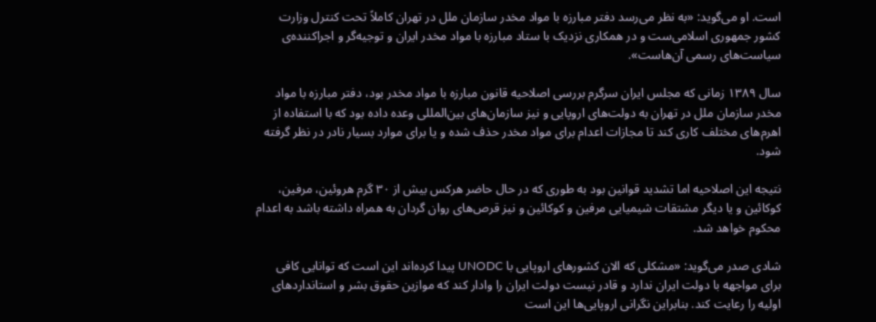است. او می‌گوید: «به نظر می‌رسد دفتر مبارزه با مواد مخدر سازمان ملل در تهران کاملاً تحت کنترل وزارت کشور جمهوری اسلامی‌ست و در همکاری نزدیک با ستاد مبارزه با مواد مخدر ایران و توجیه‌گر و اجراکننده‌ی سیاست‌های رسمی آن‌هاست».

سال ۱۳۸۹ زمانی که مجلس ایران سرگرم بررسی اصلاحیه قانون مبارزه با مواد مخدر بود، دفتر مبارزه با مواد مخدر سازمان ملل در تهران به دولت‌های اروپایی و نیز سازمان‌های بین‌المللی وعده داده بود که با استفاده از اهرم‌های مختلف کاری کند تا مجازات اعدام برای مواد مخدر حذف شده و یا برای موارد بسیار نادر در نظر گرفته شود.

نتیجه این اصلاحیه اما تشدید قوانین بود به طوری که در حال حاضر هرکس بیش از ۳۰ گرم هروئین، مرفین، کوکائین و یا دیگر مشتقات شیمیایی مرفین و کوکائین و نیز قرص‌های روان گردان به همراه داشته باشد به اعدام محکوم خواهد شد.

شادی صدر می‌گوید: «مشکلی که الان کشورهای اروپایی با UNODC پیدا کرده‌اند این است که توانایی کافی برای مواجهه با دولت ایران ندارد و قادر نیست دولت ایران را وادار کند که موازین حقوق بشر و استانداردهای اولیه را رعایت کند. بنابراین نگرانی اروپایی‌ها این است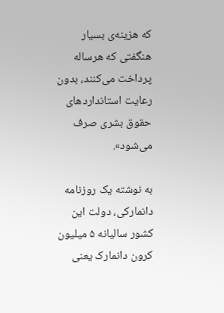که هزینه‌ی بسیار هنگفتی که هرساله پرداخت می‌کنند، بدون رعایت استانداردهای حقوق بشری صرف می‌شود».

به نوشته یک روزنامه دانمارکی، دولت این کشور سالیانه ۵ میلیون کرون دانمارک یعنی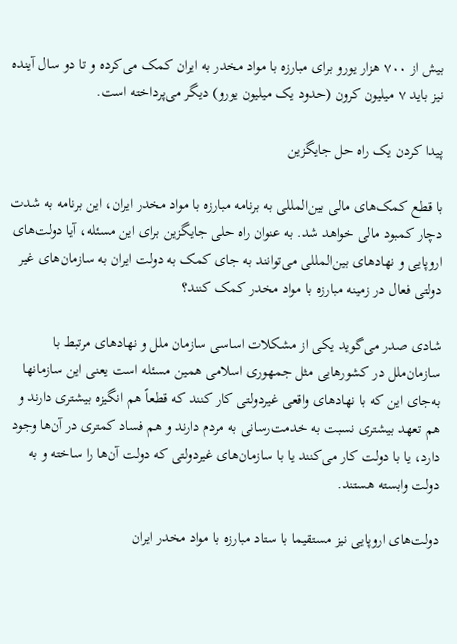بیش از ۷۰۰ هزار یورو برای مبارزه با مواد مخدر به ایران کمک می‌کرده و تا دو سال آینده نیز باید ۷ میلیون کرون (حدود یک میلیون یورو) دیگر می‌پرداخته است.

پیدا کردن یک راه حل جایگزین

با قطع کمک‌های مالی بین‌المللی به برنامه مبارزه با مواد مخدر ایران، این برنامه به شدت دچار کمبود مالی خواهد شد. به عنوان راه حلی جایگزین برای این مسئله، آیا دولت‌های اروپایی و نهادهای بین‌المللی می‌توانند به جای کمک به دولت ایران به سازمان‌های غیر دولتی فعال در زمینه مبارزه با مواد مخدر کمک کنند؟

شادی صدر می‌گوید یکی از مشکلات اساسی سازمان ملل و نهادهای مرتبط با سازمان‌ملل در کشورهایی مثل جمهوری اسلامی همین مسئله است یعنی این سازمانها به‌جای این که با نهادهای واقعی غیردولتی کار کنند که قطعاً هم انگیزه‌ بیشتری دارند و هم تعهد بیشتری نسبت به خدمت‌رسانی به مردم دارند و هم فساد کمتری در آن‌ها وجود دارد، یا با دولت کار می‌کنند یا با سازمان‌های غیردولتی که دولت آن‌ها را ساخته و به دولت وابسته‌ هستند.

دولت‌های اروپایی نیز مستقیما با ستاد مبارزه با مواد مخدر ایران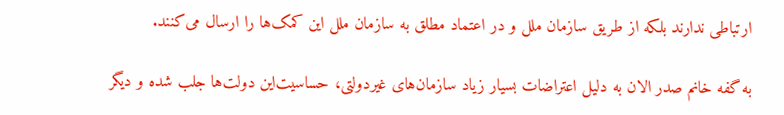ارتباطی ندارند بلکه از طریق سازمان ملل و در اعتماد مطلق به سازمان ملل این کمک‌ها را ارسال می‌کنند.

به گفه خانم صدر الان به دلیل اعتراضات بسیار زیاد سازمان‌های غیردولتی،‌ حساسیت‌این دولت‌ها جلب شده و دیگر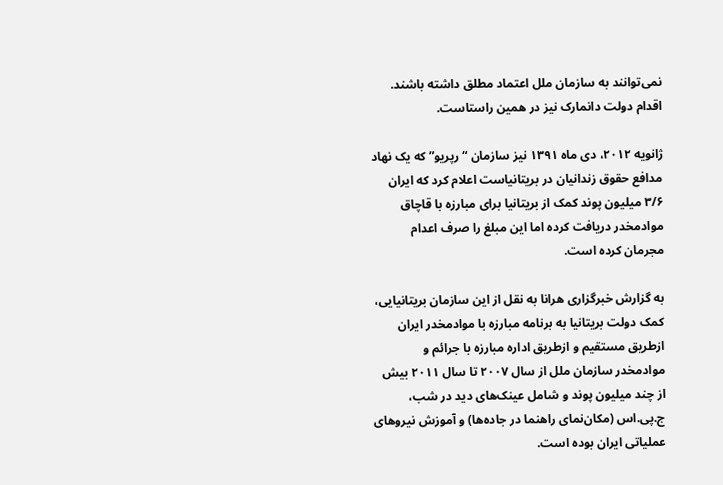نمی‌توانند به سازمان ملل اعتماد مطلق داشته باشند. اقدام دولت دانمارک نیز در همین راستاست.

ژانویه ۲۰۱۲، دی ماه ۱۳۹۱ نیز سازمان “رپریو” که یک نهاد مدافع حقوق زندانیان در بریتانیاست اعلام کرد که ایران ۳/۶ میلیون پوند کمک از بریتانیا برای مبارزه با قاچاق موادمخدر دریافت کرده اما این مبلغ را صرف اعدام مجرمان کرده است.

به گزارش خبرگزاری هرانا به نقل از این سازمان بریتانیایی، کمک دولت بریتانیا به برنامه مبارزه با موادمخدر ایران ازطریق مستقیم و ازطریق اداره مبارزه با جرائم و موادمخدر سازمان ملل از سال ۲۰۰۷ تا سال ۲۰۱۱ بیش از چند میلیون پوند و شامل عینک‌های دید در شب، ج.پی.اس (مکان‌نمای راهنما در جاده‌ها) و آموزش نیروهای عملیاتی ایران بوده است.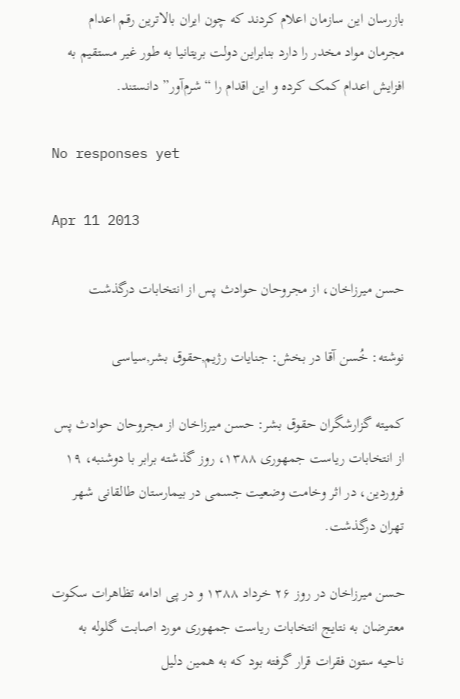بازرسان این سازمان اعلام کردند که چون ایران بالاترین رقم اعدام مجرمان مواد مخدر را دارد بنابراین دولت بریتانیا به طور غیر مستقیم به افزایش اعدام کمک کرده و این اقدام را “شرم‌آور” دانستند.

No responses yet

Apr 11 2013

حسن میرزا‌خان، از مجروحان حوادث پس از انتخابات درگذشت

نوشته: خُسن آقا در بخش: جنایات رژیم,حقوق بشر,سیاسی

کمیته گزارشگران حقوق بشر: حسن میرزاخان از مجروحان حوادث پس از انتخابات ریاست جمهوری ۱۳۸۸، روز گذشته برابر با دوشنبه، ۱۹ فروردین، در اثر وخامت وضعیت جسمی‌ در بیمارستان طالقانی شهر تهران درگذشت.

حسن میرزا‌خان در روز ۲۶ خرداد ۱۳۸۸ و در پی‌ ادامه تظاهرات سکوت معترضان به نتایج انتخابات ریاست جمهوری مورد اصابت گلوله به ناحیه ستون فقرات قرار گرفته بود که به همین دلیل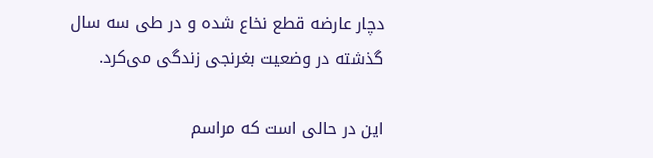دچار عارضه قطع نخاع شده و در طی سه سال گذشته در وضعیت بغرنجی زندگی‌ می‌‌کرد.

این در حالی است که مراسم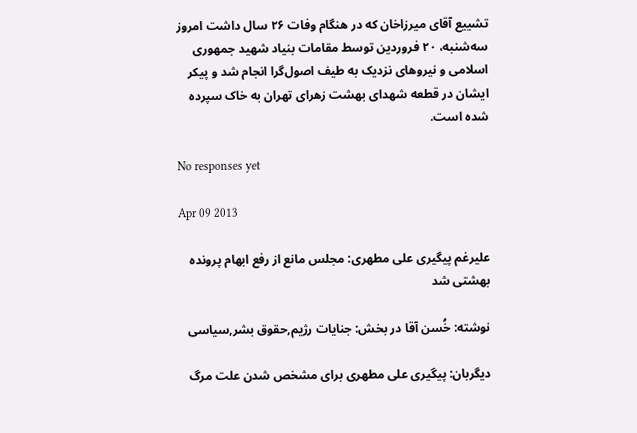تشییع آقای میرزا‌خان که در هنگام وفات ۲۶ سال داشت امروز سه‌شنبه، ۲۰ فروردین توسط مقامات بنیاد شهید جمهوری اسلامی و نیرو‌های نزدیک به طیف اصول‌گرا انجام شد و پیکر ایشان در قطعه‌ شهدای بهشت زهرای تهران به خاک سپرده شده است.

No responses yet

Apr 09 2013

علیرغم پیگیری علی مطهری: مجلس مانع از رفع ابهام پرونده بهشتی شد

نوشته: خُسن آقا در بخش: جنایات رژیم,حقوق بشر,سیاسی

دیگربان: پیگیری علی مطهری برای مشخص شدن علت مرگ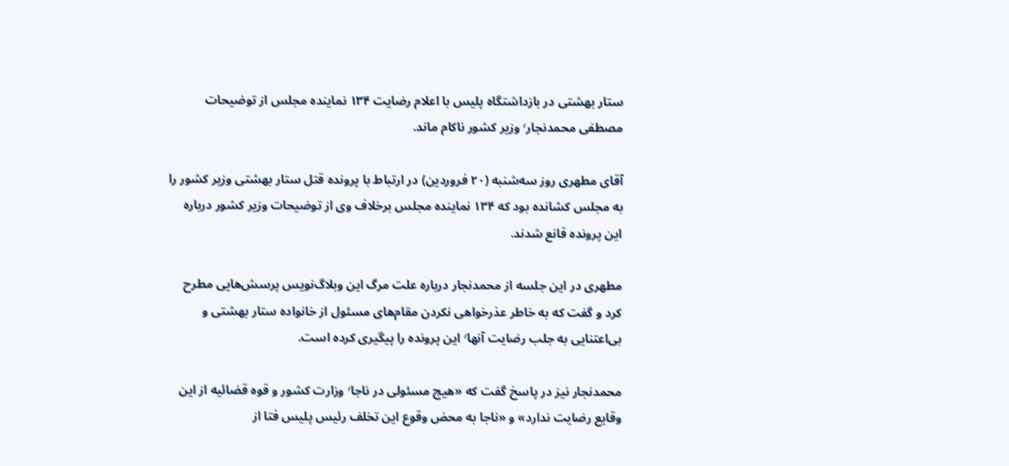ستار بهشتی در بازداشتگاه پلیس با اعلام رضایت ۱۳۴ نماینده مجلس از توضیحات مصطفی محمدنجار٬ وزیر کشور ناکام ماند.

آقای مطهری روز سه‌شنبه (۲۰ فروردین) در ارتباط با پرونده قتل ستار بهشتی وزیر کشور را به مجلس کشانده بود که ۱۳۴ نماینده مجلس برخلاف وی از توضیحات وزیر کشور درباره این پرونده قانع شدند.

مطهری در این جلسه از محمد‌نجار درباره علت مرگ این وبلاگ‌نویس پرسش‌هایی مطرح کرد و گفت که به خاطر عذرخواهی نکردن مقام‌های مسئول از خانواده ستار بهشتی و بی‌اعتنایی به جلب رضایت آنها٬ این پرونده را پیگیری کرده است.

محمدنجار نیز در پاسخ گفت که «هیچ مسئولی در ناجا٬ وزارت کشور و قوه قضائیه از این وقایع رضایت ندارد» و «ناجا به محض وقوع این تخلف رئیس پلیس فتا از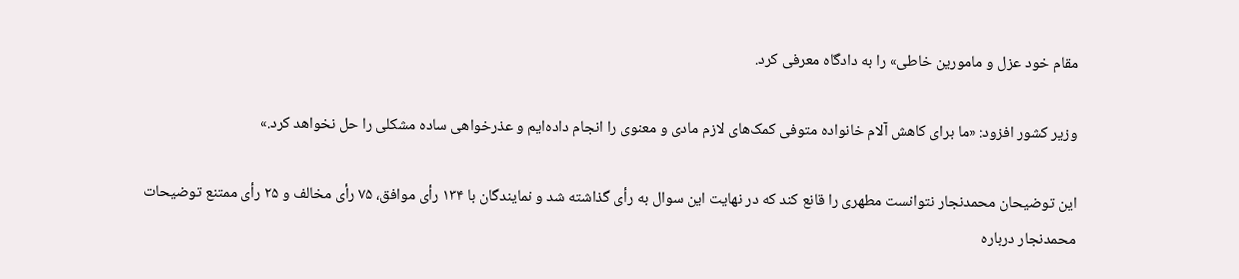مقام خود عزل و مامورین خاطی» را به دادگاه معرفی کرد.

وزیر کشور افزود: «ما برای کاهش آلام خانواده متوفی کمک‌های لازم مادی و معنوی را انجام داده‌ایم و عذرخواهی ساده مشکلی را حل نخواهد کرد.»

این توضیحان محمدنجار نتوانست مطهری را قانع کند که در ‌‌نهایت این سوال به رأی گذاشته شد و نمایندگان با ۱۳۴ رأی موافق، ۷۵ رأی مخالف و ۲۵ رأی ممتنع توضیحات محمدنجار درباره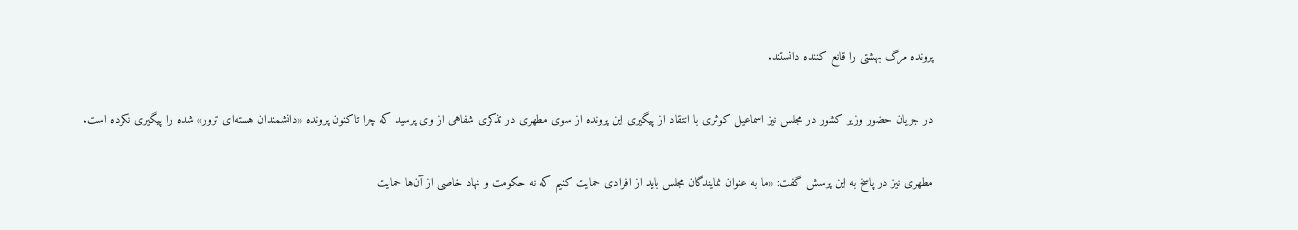پرونده مرگ بهشتی را قانع کننده دانستند.

در جریان حضور وزیر کشور در مجلس نیز اسماعیل کوثری با انتقاد از پیگیری این پرونده از سوی مطهری در تذکری شفاهی از وی پرسید که چرا تاکنون پرونده «دانشمندان هسته‌ای ترور» شده را پیگیری نکرده است.

مطهری نیز در پاسخ به این پرسش گفت: «ما به عنوان نمایندگان مجلس باید از افرادی حمایت کنیم که نه حکومت و نهاد خاصی از آن‌ها حمایت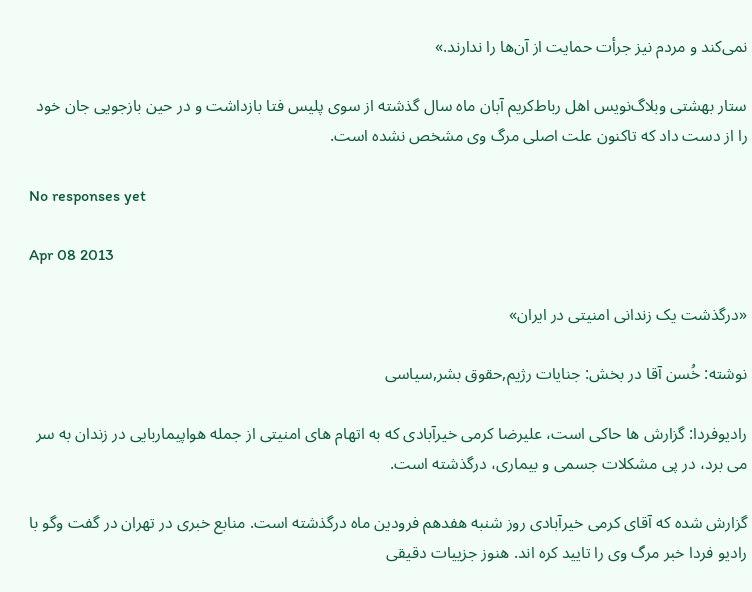نمی‌کند و مردم نیز جرأت حمایت از آن‌ها را ندارند.»

ستار بهشتی وبلاگ‌نویس اهل رباط‌کریم آبان ماه سال گذشته از سوی پلیس فتا بازداشت و در حین بازجویی جان خود را از دست داد که تاکنون علت اصلی مرگ وی مشخص نشده است.

No responses yet

Apr 08 2013

«درگذشت یک زندانی امنیتی در ایران»

نوشته: خُسن آقا در بخش: جنایات رژیم,حقوق بشر,سیاسی

رادیوفردا: گزارش ها حاکی است، علیرضا کرمی خیرآبادی که به اتهام های امنیتی از جمله هواپیماربایی در زندان به سر می برد، در پی مشکلات جسمی و بیماری، درگذشته است.

گزارش شده که آقای کرمی خیرآبادی روز شنبه هفدهم فرودین ماه درگذشته است. منابع خبری در تهران در گفت وگو با رادیو فردا خبر مرگ وی را تایید کره اند. هنوز جزییات دقیقی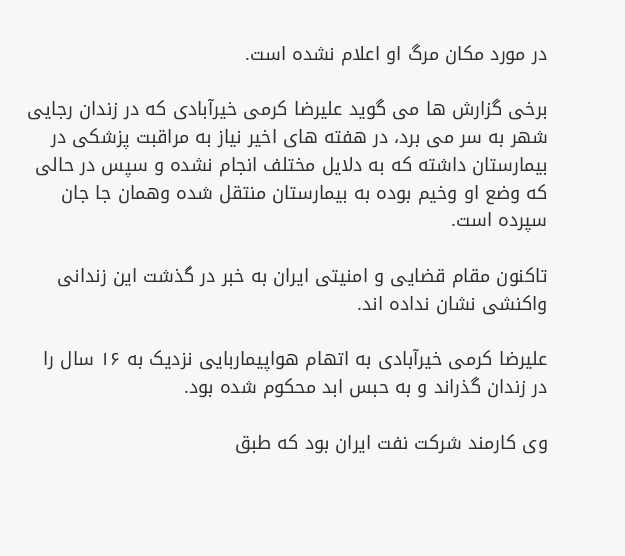در مورد مکان مرگ او اعلام نشده است.

برخی گزارش ها می گوید علیرضا کرمی خیرآبادی که در زندان رجایی شهر به سر می برد، در هفته های اخیر نیاز به مراقبت پزشکی در بیمارستان داشته که به دلایل مختلف انجام نشده و سپس در حالی که وضع او وخیم بوده به بیمارستان منتقل شده وهمان جا جان سپرده است.

تاکنون مقام قضایی و امنیتی ایران به خبر در گذشت این زندانی واکنشی نشان نداده اند.

عليرضا کرمی خيرآبادی به اتهام هواپيماربايی نزدیک به ۱۶ سال را در زندان گذراند و به حبس ابد محکوم شده بود.

وی کارمند شرکت نفت ایران بود که طبق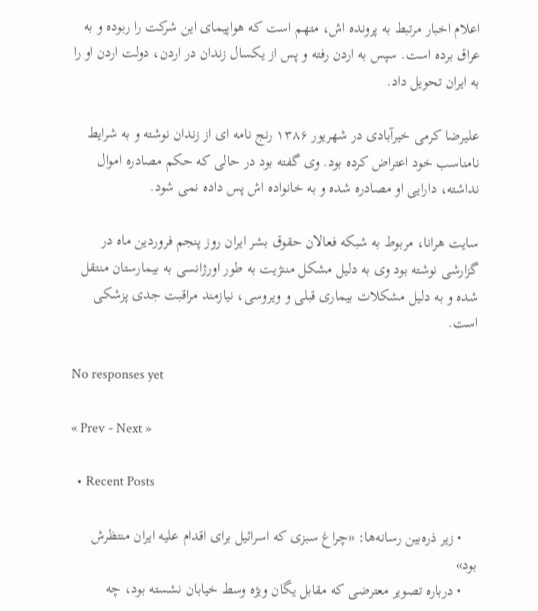اعلام اخبار مرتبط به پرونده اش، متهم است که هواپيمای این شرکت را ربوده و به عراق برده است. سپس به اردن رفته و پس از يکسال زندان در اردن، دولت اردن او را به ايران تحويل داد.

علیرضا کرمی خیرآبادی در شهریور ۱٣٨۶ رنج نامه ای از زندان نوشته و به شرایط نامناسب خود اعتراض کرده بود. وی گفته بود در حالی که حکم مصادره اموال نداشته، دارایی او مصادره شده و به خانواده اش پس داده نمی شود.

سایت هرانا، مربوط به شبکه فعالان حقوق بشر ایران روز پنجم فروردین ماه در گزارشی نوشته بود وی به دلیل مشکل مننژیت به طور اورژانسی به بیمارستان منتقل شده و به دلیل مشکلات بیماری قبلی و ویروسی، نیازمند مراقبت جدی پزشکی است.

No responses yet

« Prev - Next »

  • Recent Posts

    • زیر ذره‌بین رسانه‌ها: «چراغ سبزی که اسرائیل برای اقدام علیه ایران منتظرش بود»
    • درباره تصویر معترضی که مقابل یگان ویژه وسط خیابان نشسته‌ بود، چه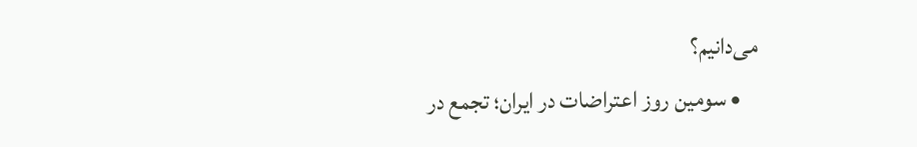می‌دانیم؟
    • سومین روز اعتراضات در ایران؛ تجمع در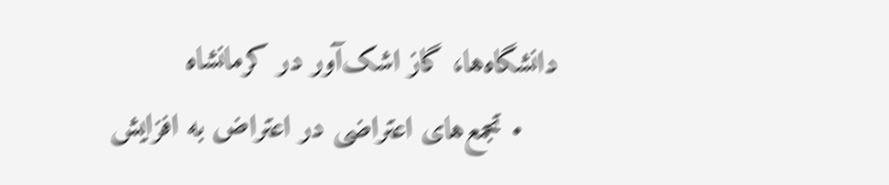دانشگاه‌ها، گاز اشک‌آور در کرمانشاه
    • تجمع‌های اعتراضی در اعتراض به افزایش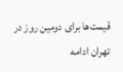قیمت‌ها برای دومین روز در تهران ادامه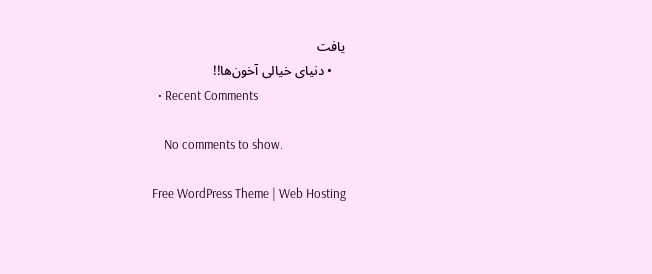یافت
    • دنیای خیالی آخون‌ها!!
  • Recent Comments

    No comments to show.

Free WordPress Theme | Web Hosting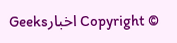Geeksاخبار Copyright ©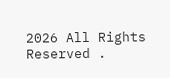2026 All Rights Reserved .